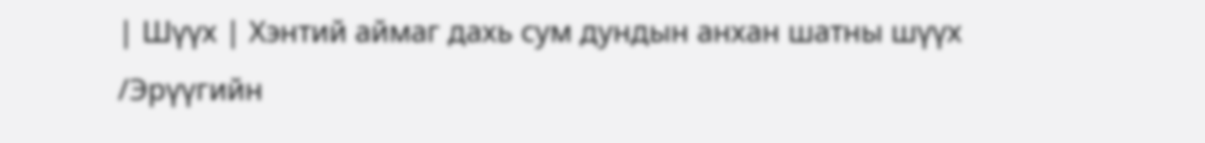| Шүүх | Хэнтий аймаг дахь сум дундын анхан шатны шүүх /Эрүүгийн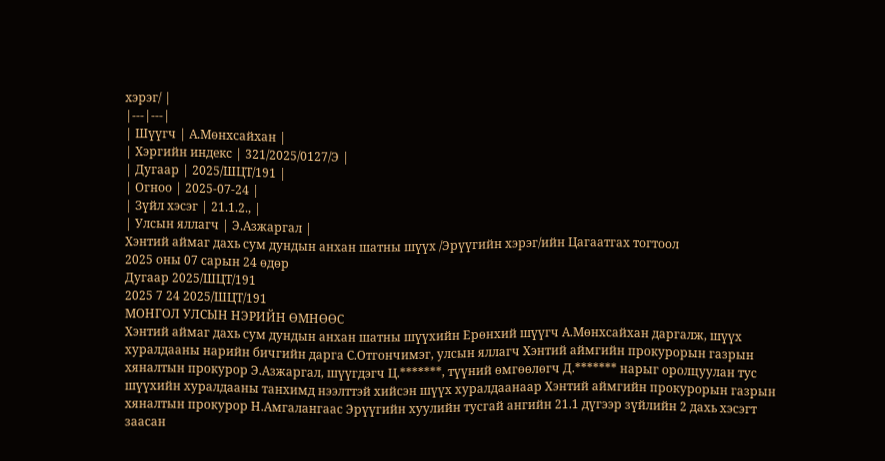хэрэг/ |
|---|---|
| Шүүгч | А.Мөнхсайхан |
| Хэргийн индекс | 321/2025/0127/Э |
| Дугаар | 2025/ШЦТ/191 |
| Огноо | 2025-07-24 |
| Зүйл хэсэг | 21.1.2., |
| Улсын яллагч | Э.Азжаргал |
Хэнтий аймаг дахь сум дундын анхан шатны шүүх /Эрүүгийн хэрэг/ийн Цагаатгах тогтоол
2025 оны 07 сарын 24 өдөр
Дугаар 2025/ШЦТ/191
2025 7 24 2025/ШЦТ/191
МОНГОЛ УЛСЫН НЭРИЙН ӨМНӨӨС
Хэнтий аймаг дахь сум дундын анхан шатны шүүхийн Ерөнхий шүүгч А.Мөнхсайхан даргалж, шүүх хуралдааны нарийн бичгийн дарга С.Отгончимэг, улсын яллагч Хэнтий аймгийн прокурорын газрын хяналтын прокурор Э.Азжаргал, шүүгдэгч Ц.*******, түүний өмгөөлөгч Д.******* нарыг оролцуулан тус шүүхийн хуралдааны танхимд нээлттэй хийсэн шүүх хуралдаанаар Хэнтий аймгийн прокурорын газрын хяналтын прокурор Н.Амгалангаас Эрүүгийн хуулийн тусгай ангийн 21.1 дүгээр зүйлийн 2 дахь хэсэгт заасан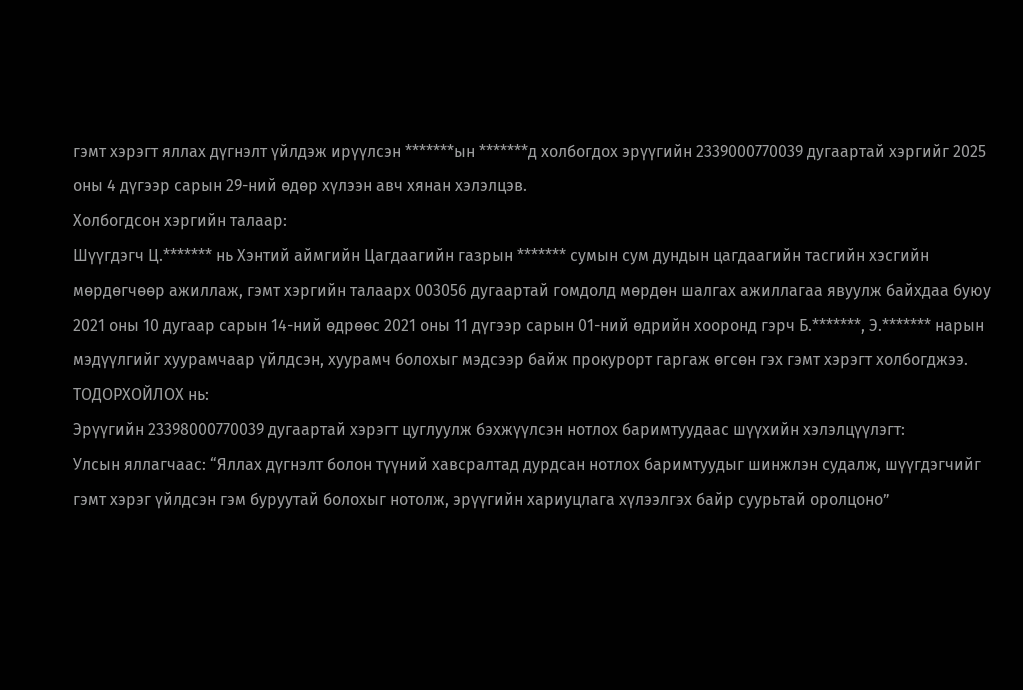гэмт хэрэгт яллах дүгнэлт үйлдэж ирүүлсэн *******ын *******д холбогдох эрүүгийн 2339000770039 дугаартай хэргийг 2025 оны 4 дүгээр сарын 29-ний өдөр хүлээн авч хянан хэлэлцэв.
Холбогдсон хэргийн талаар:
Шүүгдэгч Ц.******* нь Хэнтий аймгийн Цагдаагийн газрын ******* сумын сум дундын цагдаагийн тасгийн хэсгийн мөрдөгчөөр ажиллаж, гэмт хэргийн талаарх 003056 дугаартай гомдолд мөрдөн шалгах ажиллагаа явуулж байхдаа буюу 2021 оны 10 дугаар сарын 14-ний өдрөөс 2021 оны 11 дүгээр сарын 01-ний өдрийн хооронд гэрч Б.*******, Э.******* нарын мэдүүлгийг хуурамчаар үйлдсэн, хуурамч болохыг мэдсээр байж прокурорт гаргаж өгсөн гэх гэмт хэрэгт холбогджээ.
ТОДОРХОЙЛОХ нь:
Эрүүгийн 23398000770039 дугаартай хэрэгт цуглуулж бэхжүүлсэн нотлох баримтуудаас шүүхийн хэлэлцүүлэгт:
Улсын яллагчаас: “Яллах дүгнэлт болон түүний хавсралтад дурдсан нотлох баримтуудыг шинжлэн судалж, шүүгдэгчийг гэмт хэрэг үйлдсэн гэм буруутай болохыг нотолж, эрүүгийн хариуцлага хүлээлгэх байр суурьтай оролцоно”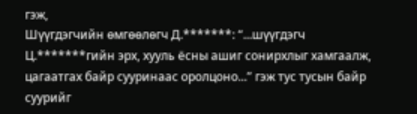гэж,
Шүүгдэгчийн өмгөөлөгч Д.*******: “...шүүгдэгч Ц.*******гийн эрх, хууль ёсны ашиг сонирхлыг хамгаалж, цагаатгах байр сууринаас оролцоно...” гэж тус тусын байр суурийг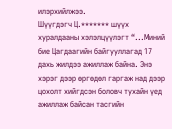илэрхийлжээ.
Шүүгдэгч Ц.******* шүүх хуралдааны хэлэлцүүлэгт “...Миний бие Цагдаагийн байгууллагад 17 дахь жилдээ ажиллаж байна. Энэ хэрэг дээр өргөдөл гаргаж над дээр цохолт хийгдсэн боловч тухайн үед ажиллаж байсан тасгийн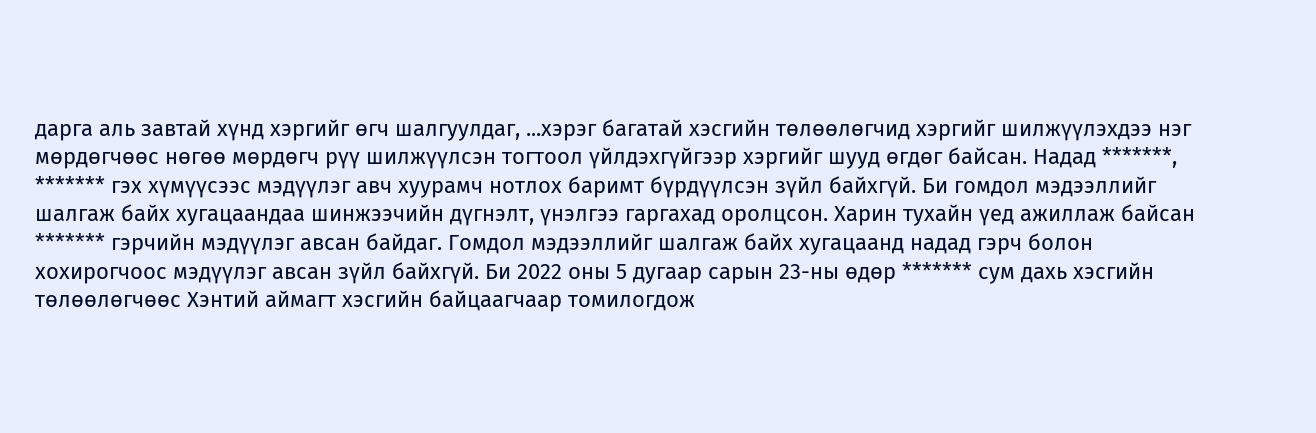дарга аль завтай хүнд хэргийг өгч шалгуулдаг, ...хэрэг багатай хэсгийн төлөөлөгчид хэргийг шилжүүлэхдээ нэг мөрдөгчөөс нөгөө мөрдөгч рүү шилжүүлсэн тогтоол үйлдэхгүйгээр хэргийг шууд өгдөг байсан. Надад *******, ******* гэх хүмүүсээс мэдүүлэг авч хуурамч нотлох баримт бүрдүүлсэн зүйл байхгүй. Би гомдол мэдээллийг шалгаж байх хугацаандаа шинжээчийн дүгнэлт, үнэлгээ гаргахад оролцсон. Харин тухайн үед ажиллаж байсан ******* гэрчийн мэдүүлэг авсан байдаг. Гомдол мэдээллийг шалгаж байх хугацаанд надад гэрч болон хохирогчоос мэдүүлэг авсан зүйл байхгүй. Би 2022 оны 5 дугаар сарын 23-ны өдөр ******* сум дахь хэсгийн төлөөлөгчөөс Хэнтий аймагт хэсгийн байцаагчаар томилогдож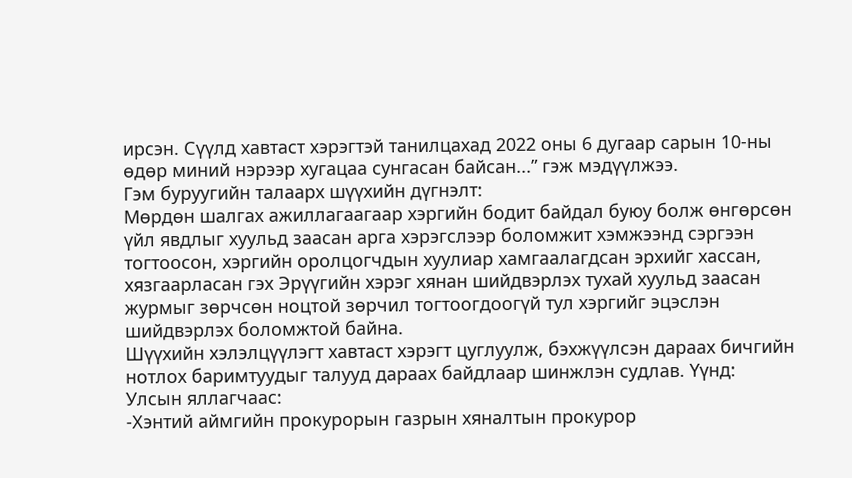ирсэн. Сүүлд хавтаст хэрэгтэй танилцахад 2022 оны 6 дугаар сарын 10-ны өдөр миний нэрээр хугацаа сунгасан байсан...” гэж мэдүүлжээ.
Гэм буруугийн талаарх шүүхийн дүгнэлт:
Мөрдөн шалгах ажиллагаагаар хэргийн бодит байдал буюу болж өнгөрсөн үйл явдлыг хуульд заасан арга хэрэгслээр боломжит хэмжээнд сэргээн тогтоосон, хэргийн оролцогчдын хуулиар хамгаалагдсан эрхийг хассан, хязгаарласан гэх Эрүүгийн хэрэг хянан шийдвэрлэх тухай хуульд заасан журмыг зөрчсөн ноцтой зөрчил тогтоогдоогүй тул хэргийг эцэслэн шийдвэрлэх боломжтой байна.
Шүүхийн хэлэлцүүлэгт хавтаст хэрэгт цуглуулж, бэхжүүлсэн дараах бичгийн нотлох баримтуудыг талууд дараах байдлаар шинжлэн судлав. Үүнд:
Улсын яллагчаас:
-Хэнтий аймгийн прокурорын газрын хяналтын прокурор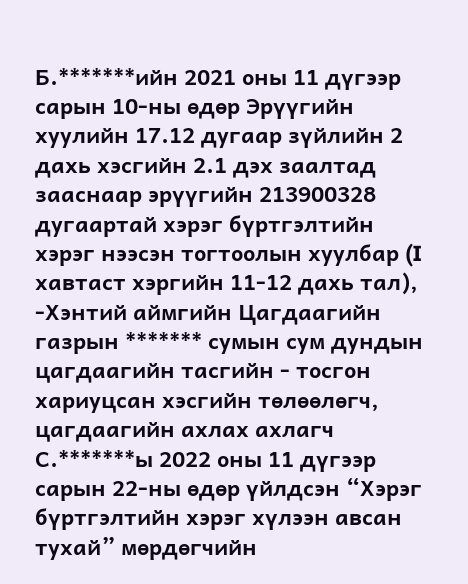Б.*******ийн 2021 оны 11 дүгээр сарын 10-ны өдөр Эрүүгийн хуулийн 17.12 дугаар зүйлийн 2 дахь хэсгийн 2.1 дэх заалтад зааснаар эрүүгийн 213900328 дугаартай хэрэг бүртгэлтийн хэрэг нээсэн тогтоолын хуулбар (I хавтаст хэргийн 11-12 дахь тал),
-Хэнтий аймгийн Цагдаагийн газрын ******* сумын сум дундын цагдаагийн тасгийн - тосгон хариуцсан хэсгийн төлөөлөгч, цагдаагийн ахлах ахлагч С.*******ы 2022 оны 11 дүгээр сарын 22-ны өдөр үйлдсэн “Хэрэг бүртгэлтийн хэрэг хүлээн авсан тухай” мөрдөгчийн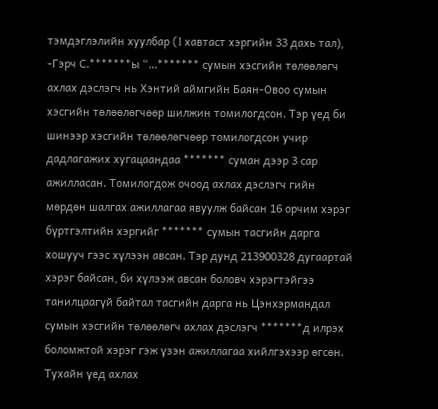тэмдэглэлийн хуулбар (I хавтаст хэргийн 33 дахь тал),
-Гэрч С.*******ы “...******* сумын хэсгийн төлөөлөгч ахлах дэслэгч нь Хэнтий аймгийн Баян-Овоо сумын хэсгийн төлөөлөгчөөр шилжин томилогдсон. Тэр үед би шинээр хэсгийн төлөөлөгчөөр томилогдсон учир дадлагажих хугацаандаа ******* суман дээр 3 сар ажилласан. Томилогдож очоод ахлах дэслэгч гийн мөрдөн шалгах ажиллагаа явуулж байсан 16 орчим хэрэг бүртгэлтийн хэргийг ******* сумын тасгийн дарга хошууч гээс хүлээн авсан. Тэр дунд 213900328 дугаартай хэрэг байсан, би хүлээж авсан боловч хэрэгтэйгээ танилцаагүй байтал тасгийн дарга нь Цэнхэрмандал сумын хэсгийн төлөөлөгч ахлах дэслэгч *******д илрэх боломжтой хэрэг гэж үзэн ажиллагаа хийлгэхээр өгсөн. Тухайн үед ахлах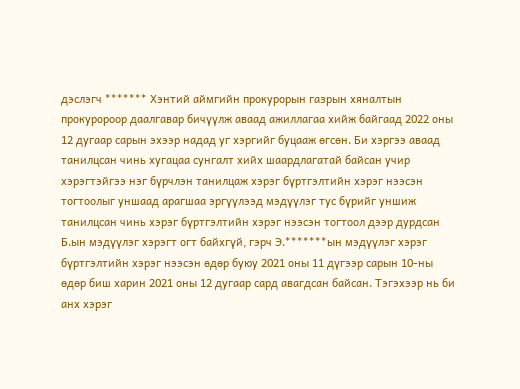дэслэгч ******* Хэнтий аймгийн прокурорын газрын хяналтын прокуророор даалгавар бичүүлж аваад ажиллагаа хийж байгаад 2022 оны 12 дугаар сарын эхээр надад уг хэргийг буцааж өгсөн. Би хэргээ аваад танилцсан чинь хугацаа сунгалт хийх шаардлагатай байсан учир хэрэгтэйгээ нэг бүрчлэн танилцаж хэрэг бүртгэлтийн хэрэг нээсэн тогтоолыг уншаад арагшаа эргүүлээд мэдүүлэг тус бүрийг уншиж танилцсан чинь хэрэг бүртгэлтийн хэрэг нээсэн тогтоол дээр дурдсан Б.ын мэдүүлэг хэрэгт огт байхгүй, гэрч Э.*******ын мэдүүлэг хэрэг бүртгэлтийн хэрэг нээсэн өдөр буюу 2021 оны 11 дүгээр сарын 10-ны өдөр биш харин 2021 оны 12 дугаар сард авагдсан байсан. Тэгэхээр нь би анх хэрэг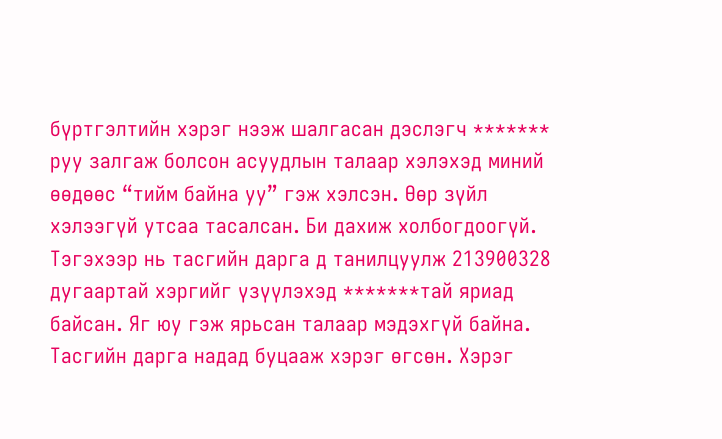бүртгэлтийн хэрэг нээж шалгасан дэслэгч ******* руу залгаж болсон асуудлын талаар хэлэхэд миний өөдөөс “тийм байна уу” гэж хэлсэн. Өөр зүйл хэлээгүй утсаа тасалсан. Би дахиж холбогдоогүй. Тэгэхээр нь тасгийн дарга д танилцуулж 213900328 дугаартай хэргийг үзүүлэхэд *******тай яриад байсан. Яг юу гэж ярьсан талаар мэдэхгүй байна. Тасгийн дарга надад буцааж хэрэг өгсөн. Хэрэг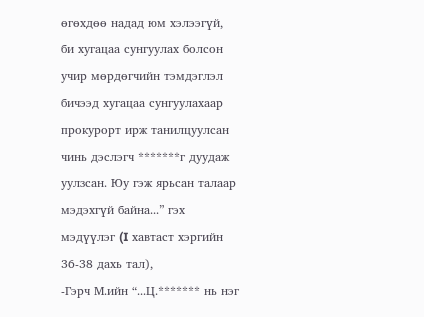өгөхдөө надад юм хэлээгүй, би хугацаа сунгуулах болсон учир мөрдөгчийн тэмдэглэл бичээд хугацаа сунгуулахаар прокурорт ирж танилцуулсан чинь дэслэгч *******г дуудаж уулзсан. Юу гэж ярьсан талаар мэдэхгүй байна...” гэх мэдүүлэг (I хавтаст хэргийн 36-38 дахь тал),
-Гэрч М.ийн “...Ц.******* нь нэг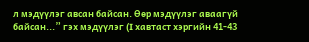л мэдүүлэг авсан байсан. Өөр мэдүүлэг аваагүй байсан...” гэх мэдүүлэг (I хавтаст хэргийн 41-43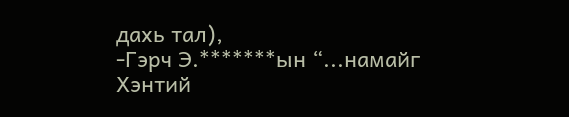дахь тал),
-Гэрч Э.*******ын “...намайг Хэнтий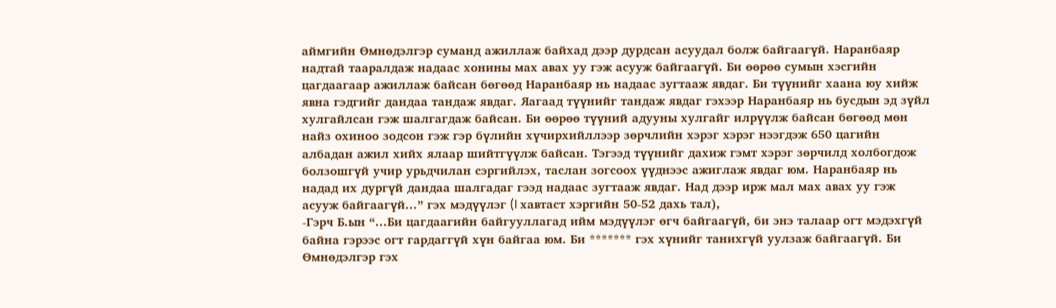аймгийн Өмнөдэлгэр суманд ажиллаж байхад дээр дурдсан асуудал болж байгаагүй. Наранбаяр надтай тааралдаж надаас хонины мах авах уу гэж асууж байгаагүй. Би өөрөө сумын хэсгийн цагдаагаар ажиллаж байсан бөгөөд Наранбаяр нь надаас зугтааж явдаг. Би түүнийг хаана юу хийж явна гэдгийг дандаа тандаж явдаг. Яагаад түүнийг тандаж явдаг гэхээр Наранбаяр нь бусдын эд зүйл хулгайлсан гэж шалгагдаж байсан. Би өөрөө түүний адууны хулгайг илрүүлж байсан бөгөөд мөн найз охиноо зодсон гэж гэр бүлийн хүчирхийллээр зөрчлийн хэрэг хэрэг нээгдэж 650 цагийн албадан ажил хийх ялаар шийтгүүлж байсан. Тэгээд түүнийг дахиж гэмт хэрэг зөрчилд холбогдож болзошгүй учир урьдчилан сэргийлэх, таслан зогсоох үүднээс ажиглаж явдаг юм. Наранбаяр нь надад их дургүй дандаа шалгадаг гээд надаас зугтааж явдаг. Над дээр ирж мал мах авах уу гэж асууж байгаагүй...” гэх мэдүүлэг (I хавтаст хэргийн 50-52 дахь тал),
-Гэрч Б.ын “...Би цагдаагийн байгууллагад ийм мэдүүлэг өгч байгаагүй, би энэ талаар огт мэдэхгүй байна гэрээс огт гардаггүй хүн байгаа юм. Би ******* гэх хүнийг танихгүй уулзаж байгаагүй. Би Өмнөдэлгэр гэх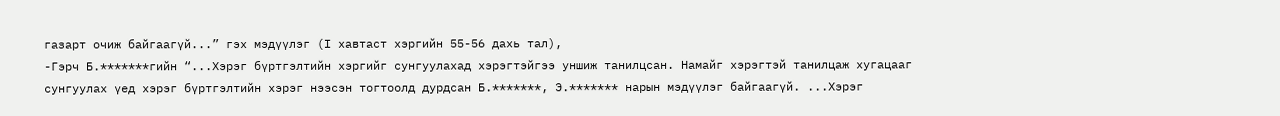газарт очиж байгаагүй...” гэх мэдүүлэг (I хавтаст хэргийн 55-56 дахь тал),
-Гэрч Б.*******гийн “...Хэрэг бүртгэлтийн хэргийг сунгуулахад хэрэгтэйгээ уншиж танилцсан. Намайг хэрэгтэй танилцаж хугацааг сунгуулах үед хэрэг бүртгэлтийн хэрэг нээсэн тогтоолд дурдсан Б.*******, Э.******* нарын мэдүүлэг байгаагүй. ...Хэрэг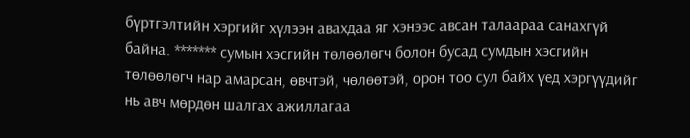бүртгэлтийн хэргийг хүлээн авахдаа яг хэнээс авсан талаараа санахгүй байна. ******* сумын хэсгийн төлөөлөгч болон бусад сумдын хэсгийн төлөөлөгч нар амарсан, өвчтэй, чөлөөтэй, орон тоо сул байх үед хэргүүдийг нь авч мөрдөн шалгах ажиллагаа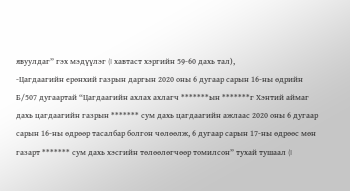явуулдаг” гэх мэдүүлэг (I хавтаст хэргийн 59-60 дахь тал),
-Цагдаагийн ерөнхий газрын даргын 2020 оны 6 дугаар сарын 16-ны өдрийн Б/507 дугаартай “Цагдаагийн ахлах ахлагч *******ын *******г Хэнтий аймаг дахь цагдаагийн газрын ******* сум дахь цагдаагийн ажлаас 2020 оны 6 дугаар сарын 16-ны өдрөөр тасалбар болгон чөлөөлж, 6 дугаар сарын 17-ны өдрөөс мөн газарт ******* сум дахь хэсгийн төлөөлөгчөөр томилсон” тухай тушаал (I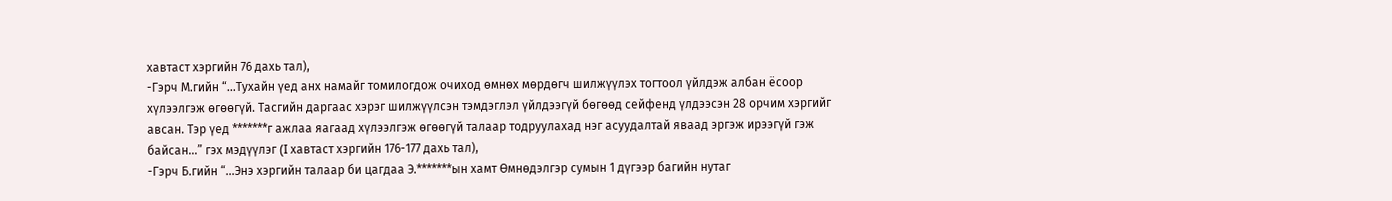хавтаст хэргийн 76 дахь тал),
-Гэрч М.гийн “...Тухайн үед анх намайг томилогдож очиход өмнөх мөрдөгч шилжүүлэх тогтоол үйлдэж албан ёсоор хүлээлгэж өгөөгүй. Тасгийн даргаас хэрэг шилжүүлсэн тэмдэглэл үйлдээгүй бөгөөд сейфенд үлдээсэн 28 орчим хэргийг авсан. Тэр үед *******г ажлаа яагаад хүлээлгэж өгөөгүй талаар тодруулахад нэг асуудалтай яваад эргэж ирээгүй гэж байсан...” гэх мэдүүлэг (I хавтаст хэргийн 176-177 дахь тал),
-Гэрч Б.гийн “...Энэ хэргийн талаар би цагдаа Э.*******ын хамт Өмнөдэлгэр сумын 1 дүгээр багийн нутаг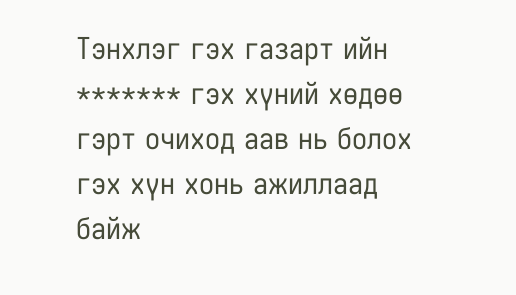Тэнхлэг гэх газарт ийн ******* гэх хүний хөдөө гэрт очиход аав нь болох гэх хүн хонь ажиллаад байж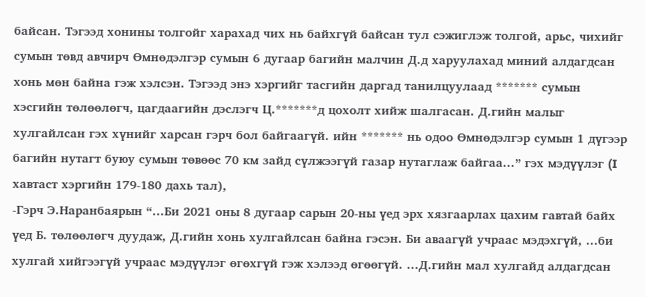байсан. Тэгээд хонины толгойг харахад чих нь байхгүй байсан тул сэжиглэж толгой, арьс, чихийг сумын төвд авчирч Өмнөдэлгэр сумын 6 дугаар багийн малчин Д.д харуулахад миний алдагдсан хонь мөн байна гэж хэлсэн. Тэгээд энэ хэргийг тасгийн даргад танилцуулаад ******* сумын хэсгийн төлөөлөгч, цагдаагийн дэслэгч Ц.*******д цохолт хийж шалгасан. Д.гийн малыг хулгайлсан гэх хүнийг харсан гэрч бол байгаагүй. ийн ******* нь одоо Өмнөдэлгэр сумын 1 дүгээр багийн нутагт буюу сумын төвөөс 70 км зайд сүлжээгүй газар нутаглаж байгаа...” гэх мэдүүлэг (I хавтаст хэргийн 179-180 дахь тал),
-Гэрч Э.Наранбаярын “...Би 2021 оны 8 дугаар сарын 20-ны үед эрх хязгаарлах цахим гавтай байх үед Б. төлөөлөгч дуудаж, Д.гийн хонь хулгайлсан байна гэсэн. Би аваагүй учраас мэдэхгүй, ...би хулгай хийгээгүй учраас мэдүүлэг өгөхгүй гэж хэлээд өгөөгүй. ...Д.гийн мал хулгайд алдагдсан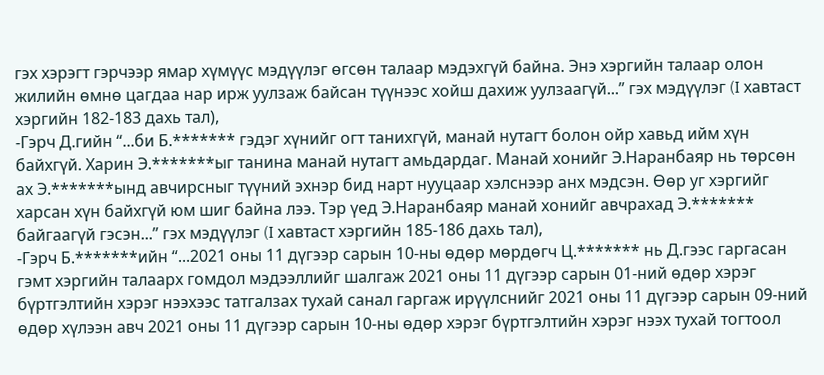гэх хэрэгт гэрчээр ямар хүмүүс мэдүүлэг өгсөн талаар мэдэхгүй байна. Энэ хэргийн талаар олон жилийн өмнө цагдаа нар ирж уулзаж байсан түүнээс хойш дахиж уулзаагүй...” гэх мэдүүлэг (I хавтаст хэргийн 182-183 дахь тал),
-Гэрч Д.гийн “...би Б.******* гэдэг хүнийг огт танихгүй, манай нутагт болон ойр хавьд ийм хүн байхгүй. Харин Э.*******ыг танина манай нутагт амьдардаг. Манай хонийг Э.Наранбаяр нь төрсөн ах Э.*******ынд авчирсныг түүний эхнэр бид нарт нууцаар хэлснээр анх мэдсэн. Өөр уг хэргийг харсан хүн байхгүй юм шиг байна лээ. Тэр үед Э.Наранбаяр манай хонийг авчрахад Э.******* байгаагүй гэсэн...” гэх мэдүүлэг (I хавтаст хэргийн 185-186 дахь тал),
-Гэрч Б.*******ийн “...2021 оны 11 дүгээр сарын 10-ны өдөр мөрдөгч Ц.******* нь Д.гээс гаргасан гэмт хэргийн талаарх гомдол мэдээллийг шалгаж 2021 оны 11 дүгээр сарын 01-ний өдөр хэрэг бүртгэлтийн хэрэг нээхээс татгалзах тухай санал гаргаж ирүүлснийг 2021 оны 11 дүгээр сарын 09-ний өдөр хүлээн авч 2021 оны 11 дүгээр сарын 10-ны өдөр хэрэг бүртгэлтийн хэрэг нээх тухай тогтоол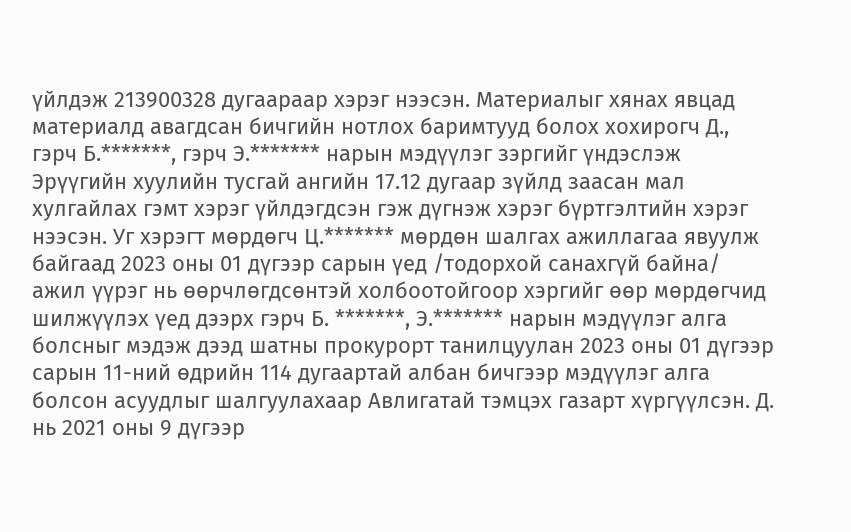үйлдэж 213900328 дугаараар хэрэг нээсэн. Материалыг хянах явцад материалд авагдсан бичгийн нотлох баримтууд болох хохирогч Д., гэрч Б.*******, гэрч Э.******* нарын мэдүүлэг зэргийг үндэслэж Эрүүгийн хуулийн тусгай ангийн 17.12 дугаар зүйлд заасан мал хулгайлах гэмт хэрэг үйлдэгдсэн гэж дүгнэж хэрэг бүртгэлтийн хэрэг нээсэн. Уг хэрэгт мөрдөгч Ц.******* мөрдөн шалгах ажиллагаа явуулж байгаад 2023 оны 01 дүгээр сарын үед /тодорхой санахгүй байна/ ажил үүрэг нь өөрчлөгдсөнтэй холбоотойгоор хэргийг өөр мөрдөгчид шилжүүлэх үед дээрх гэрч Б. *******, Э.******* нарын мэдүүлэг алга болсныг мэдэж дээд шатны прокурорт танилцуулан 2023 оны 01 дүгээр сарын 11-ний өдрийн 114 дугаартай албан бичгээр мэдүүлэг алга болсон асуудлыг шалгуулахаар Авлигатай тэмцэх газарт хүргүүлсэн. Д. нь 2021 оны 9 дүгээр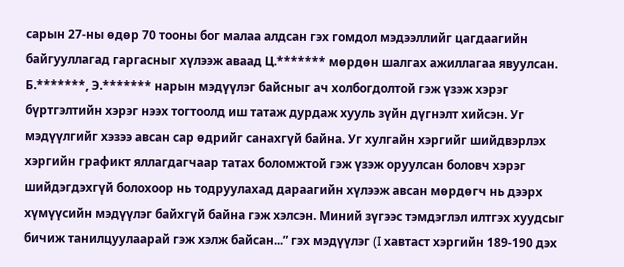сарын 27-ны өдөр 70 тооны бог малаа алдсан гэх гомдол мэдээллийг цагдаагийн байгууллагад гаргасныг хүлээж аваад Ц.******* мөрдөн шалгах ажиллагаа явуулсан. Б.*******, Э.******* нарын мэдүүлэг байсныг ач холбогдолтой гэж үзэж хэрэг бүртгэлтийн хэрэг нээх тогтоолд иш татаж дурдаж хууль зүйн дүгнэлт хийсэн. Уг мэдүүлгийг хэзээ авсан сар өдрийг санахгүй байна. Уг хулгайн хэргийг шийдвэрлэх хэргийн графикт яллагдагчаар татах боломжтой гэж үзэж оруулсан боловч хэрэг шийдэгдэхгүй болохоор нь тодруулахад дараагийн хүлээж авсан мөрдөгч нь дээрх хүмүүсийн мэдүүлэг байхгүй байна гэж хэлсэн. Миний зүгээс тэмдэглэл илтгэх хуудсыг бичиж танилцуулаарай гэж хэлж байсан...” гэх мэдүүлэг (I хавтаст хэргийн 189-190 дэх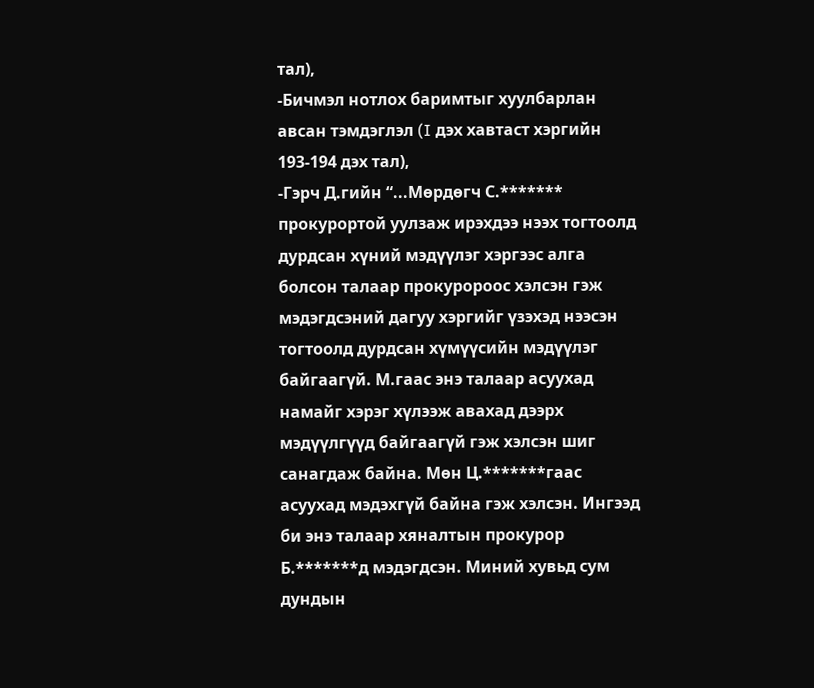тал),
-Бичмэл нотлох баримтыг хуулбарлан авсан тэмдэглэл (I дэх хавтаст хэргийн 193-194 дэх тал),
-Гэрч Д.гийн “...Мөрдөгч С.******* прокурортой уулзаж ирэхдээ нээх тогтоолд дурдсан хүний мэдүүлэг хэргээс алга болсон талаар прокуророос хэлсэн гэж мэдэгдсэний дагуу хэргийг үзэхэд нээсэн тогтоолд дурдсан хүмүүсийн мэдүүлэг байгаагүй. М.гаас энэ талаар асуухад намайг хэрэг хүлээж авахад дээрх мэдүүлгүүд байгаагүй гэж хэлсэн шиг санагдаж байна. Мөн Ц.*******гаас асуухад мэдэхгүй байна гэж хэлсэн. Ингээд би энэ талаар хяналтын прокурор Б.*******д мэдэгдсэн. Миний хувьд сум дундын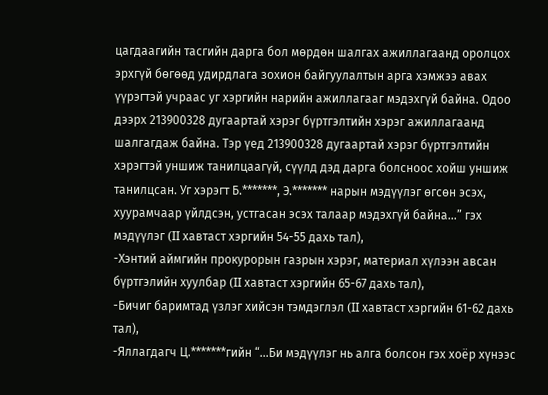цагдаагийн тасгийн дарга бол мөрдөн шалгах ажиллагаанд оролцох эрхгүй бөгөөд удирдлага зохион байгуулалтын арга хэмжээ авах үүрэгтэй учраас уг хэргийн нарийн ажиллагааг мэдэхгүй байна. Одоо дээрх 213900328 дугаартай хэрэг бүртгэлтийн хэрэг ажиллагаанд шалгагдаж байна. Тэр үед 213900328 дугаартай хэрэг бүртгэлтийн хэрэгтэй уншиж танилцаагүй, сүүлд дэд дарга болсноос хойш уншиж танилцсан. Уг хэрэгт Б.*******, Э.******* нарын мэдүүлэг өгсөн эсэх, хуурамчаар үйлдсэн, устгасан эсэх талаар мэдэхгүй байна...” гэх мэдүүлэг (II хавтаст хэргийн 54-55 дахь тал),
-Хэнтий аймгийн прокурорын газрын хэрэг, материал хүлээн авсан бүртгэлийн хуулбар (II хавтаст хэргийн 65-67 дахь тал),
-Бичиг баримтад үзлэг хийсэн тэмдэглэл (II хавтаст хэргийн 61-62 дахь тал),
-Яллагдагч Ц.*******гийн “...Би мэдүүлэг нь алга болсон гэх хоёр хүнээс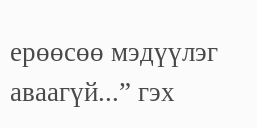ерөөсөө мэдүүлэг аваагүй...” гэх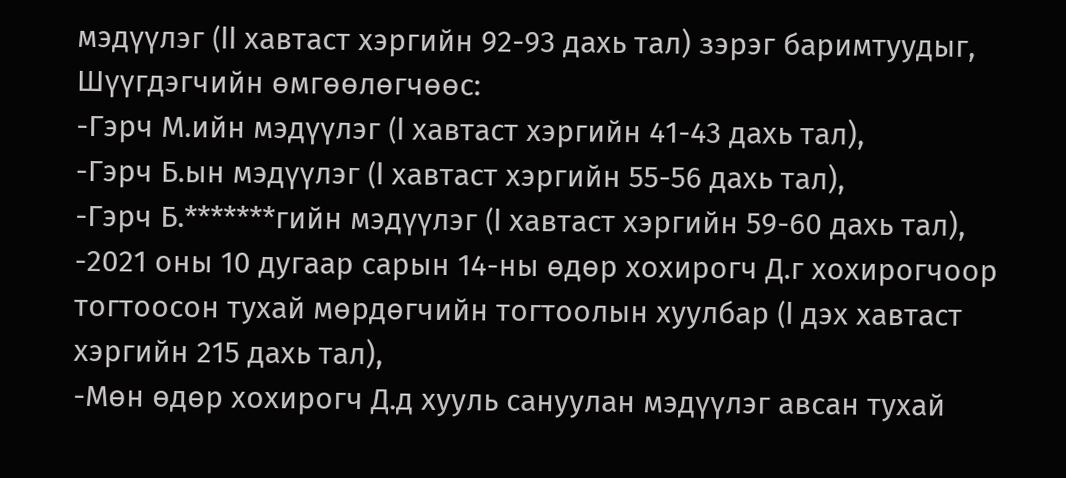мэдүүлэг (II хавтаст хэргийн 92-93 дахь тал) зэрэг баримтуудыг,
Шүүгдэгчийн өмгөөлөгчөөс:
-Гэрч М.ийн мэдүүлэг (I хавтаст хэргийн 41-43 дахь тал),
-Гэрч Б.ын мэдүүлэг (I хавтаст хэргийн 55-56 дахь тал),
-Гэрч Б.*******гийн мэдүүлэг (I хавтаст хэргийн 59-60 дахь тал),
-2021 оны 10 дугаар сарын 14-ны өдөр хохирогч Д.г хохирогчоор тогтоосон тухай мөрдөгчийн тогтоолын хуулбар (I дэх хавтаст хэргийн 215 дахь тал),
-Мөн өдөр хохирогч Д.д хууль сануулан мэдүүлэг авсан тухай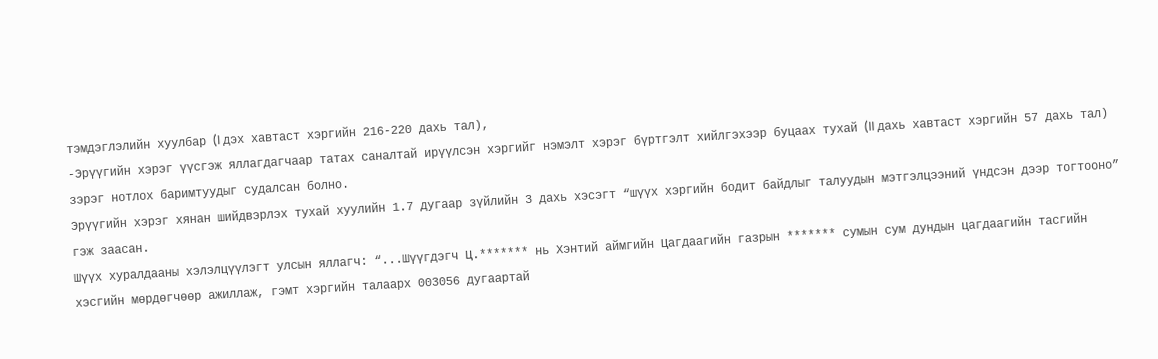тэмдэглэлийн хуулбар (I дэх хавтаст хэргийн 216-220 дахь тал),
-Эрүүгийн хэрэг үүсгэж яллагдагчаар татах саналтай ирүүлсэн хэргийг нэмэлт хэрэг бүртгэлт хийлгэхээр буцаах тухай (II дахь хавтаст хэргийн 57 дахь тал) зэрэг нотлох баримтуудыг судалсан болно.
Эрүүгийн хэрэг хянан шийдвэрлэх тухай хуулийн 1.7 дугаар зүйлийн 3 дахь хэсэгт “шүүх хэргийн бодит байдлыг талуудын мэтгэлцээний үндсэн дээр тогтооно” гэж заасан.
Шүүх хуралдааны хэлэлцүүлэгт улсын яллагч: “...Шүүгдэгч Ц.******* нь Хэнтий аймгийн Цагдаагийн газрын ******* сумын сум дундын цагдаагийн тасгийн хэсгийн мөрдөгчөөр ажиллаж, гэмт хэргийн талаарх 003056 дугаартай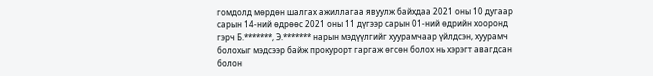гомдолд мөрдөн шалгах ажиллагаа явуулж байхдаа 2021 оны 10 дугаар сарын 14-ний өдрөөс 2021 оны 11 дүгээр сарын 01-ний өдрийн хооронд гэрч Б.*******, Э.******* нарын мэдүүлгийг хуурамчаар үйлдсэн, хуурамч болохыг мэдсээр байж прокурорт гаргаж өгсөн болох нь хэрэгт авагдсан болон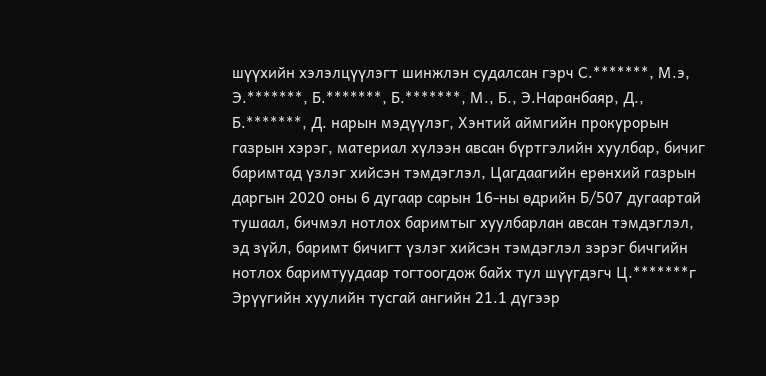шүүхийн хэлэлцүүлэгт шинжлэн судалсан гэрч С.*******, М.э, Э.*******, Б.*******, Б.*******, М., Б., Э.Наранбаяр, Д., Б.*******, Д. нарын мэдүүлэг, Хэнтий аймгийн прокурорын газрын хэрэг, материал хүлээн авсан бүртгэлийн хуулбар, бичиг баримтад үзлэг хийсэн тэмдэглэл, Цагдаагийн ерөнхий газрын даргын 2020 оны 6 дугаар сарын 16-ны өдрийн Б/507 дугаартай тушаал, бичмэл нотлох баримтыг хуулбарлан авсан тэмдэглэл, эд зүйл, баримт бичигт үзлэг хийсэн тэмдэглэл зэрэг бичгийн нотлох баримтуудаар тогтоогдож байх тул шүүгдэгч Ц.*******г Эрүүгийн хуулийн тусгай ангийн 21.1 дүгээр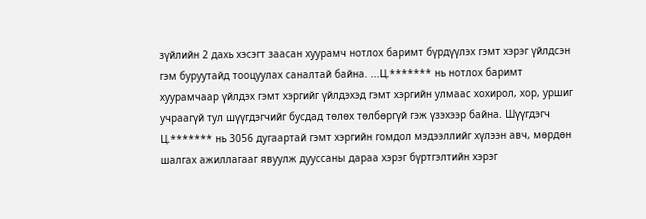зүйлийн 2 дахь хэсэгт заасан хуурамч нотлох баримт бүрдүүлэх гэмт хэрэг үйлдсэн гэм буруутайд тооцуулах саналтай байна. ...Ц.******* нь нотлох баримт хуурамчаар үйлдэх гэмт хэргийг үйлдэхэд гэмт хэргийн улмаас хохирол, хор, уршиг учраагүй тул шүүгдэгчийг бусдад төлөх төлбөргүй гэж үзэхээр байна. Шүүгдэгч Ц.******* нь 3056 дугаартай гэмт хэргийн гомдол мэдээллийг хүлээн авч, мөрдөн шалгах ажиллагааг явуулж дууссаны дараа хэрэг бүртгэлтийн хэрэг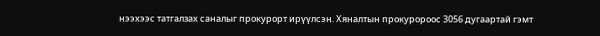нээхээс татгалзах саналыг прокурорт ирүүлсэн. Хяналтын прокуророос 3056 дугаартай гэмт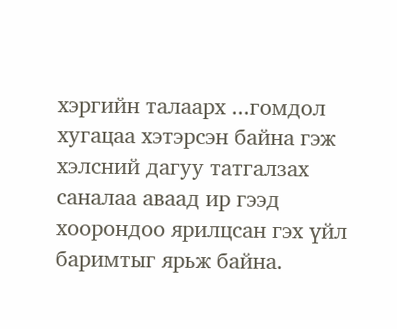хэргийн талаарх ...гомдол хугацаа хэтэрсэн байна гэж хэлсний дагуу татгалзах саналаа аваад ир гээд хоорондоо ярилцсан гэх үйл баримтыг ярьж байна.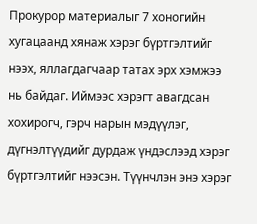Прокурор материалыг 7 хоногийн хугацаанд хянаж хэрэг бүртгэлтийг нээх, яллагдагчаар татах эрх хэмжээ нь байдаг. Иймээс хэрэгт авагдсан хохирогч, гэрч нарын мэдүүлэг, дүгнэлтүүдийг дурдаж үндэслээд хэрэг бүртгэлтийг нээсэн. Түүнчлэн энэ хэрэг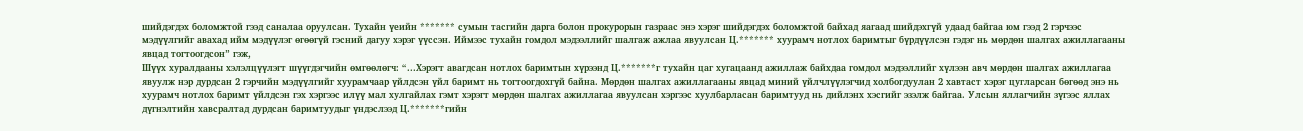шийдэгдэх боломжтой гээд саналаа оруулсан. Тухайн үеийн ******* сумын тасгийн дарга болон прокурорын газраас энэ хэрэг шийдэгдэх боломжтой байхад яагаад шийдэхгүй удаад байгаа юм гээд 2 гэрчээс мэдүүлгийг авахад ийм мэдүүлэг өгөөгүй гэсний дагуу хэрэг үүссэн. Иймээс тухайн гомдол мэдээллийг шалгаж ажлаа явуулсан Ц.******* хуурамч нотлох баримтыг бүрдүүлсэн гэдэг нь мөрдөн шалгах ажиллагааны явцад тогтоогдсон” гэж,
Шүүх хуралдааны хэлэлцүүлэгт шүүгдэгчийн өмгөөлөгч: “...Хэрэгт авагдсан нотлох баримтын хүрээнд Ц.*******г тухайн цаг хугацаанд ажиллаж байхдаа гомдол мэдээллийг хүлээн авч мөрдөн шалгах ажиллагаа явуулж нэр дурдсан 2 гэрчийн мэдүүлгийг хуурамчаар үйлдсэн үйл баримт нь тогтоогдохгүй байна. Мөрдөн шалгах ажиллагааны явцад миний үйлчлүүлэгчид холбогдуулан 2 хавтаст хэрэг цугларсан бөгөөд энэ нь хуурамч нотлох баримт үйлдсэн гэх хэргээс илүү мал хулгайлах гэмт хэрэгт мөрдөн шалгах ажиллагаа явуулсан хэргээс хуулбарласан баримтууд нь дийлэнх хэсгийг эзэлж байгаа. Улсын яллагчийн зүгээс яллах дүгнэлтийн хавсралтад дурдсан баримтуудыг үндэслээд Ц.*******гийн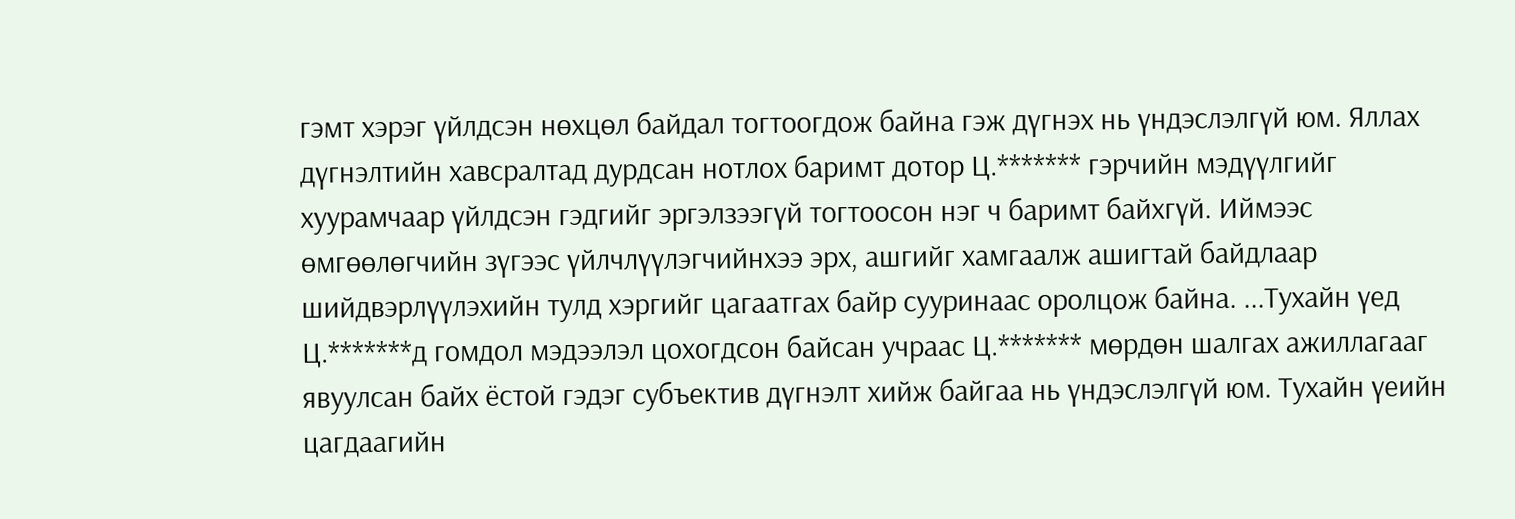гэмт хэрэг үйлдсэн нөхцөл байдал тогтоогдож байна гэж дүгнэх нь үндэслэлгүй юм. Яллах дүгнэлтийн хавсралтад дурдсан нотлох баримт дотор Ц.******* гэрчийн мэдүүлгийг хуурамчаар үйлдсэн гэдгийг эргэлзээгүй тогтоосон нэг ч баримт байхгүй. Иймээс өмгөөлөгчийн зүгээс үйлчлүүлэгчийнхээ эрх, ашгийг хамгаалж ашигтай байдлаар шийдвэрлүүлэхийн тулд хэргийг цагаатгах байр сууринаас оролцож байна. ...Тухайн үед Ц.*******д гомдол мэдээлэл цохогдсон байсан учраас Ц.******* мөрдөн шалгах ажиллагааг явуулсан байх ёстой гэдэг субъектив дүгнэлт хийж байгаа нь үндэслэлгүй юм. Тухайн үеийн цагдаагийн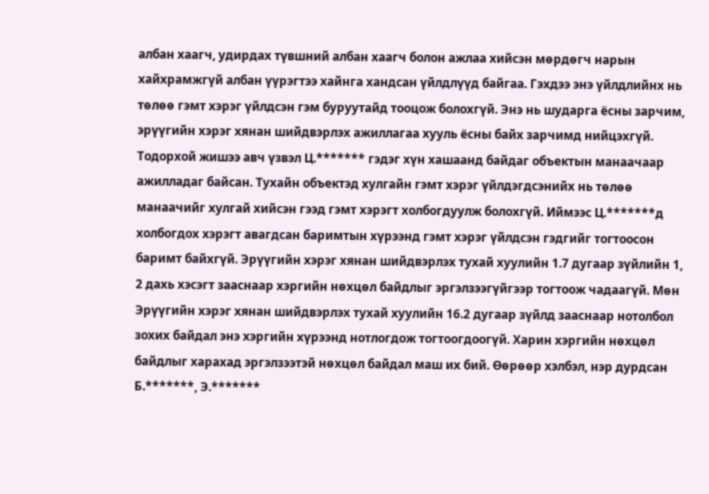албан хаагч, удирдах түвшний албан хаагч болон ажлаа хийсэн мөрдөгч нарын хайхрамжгүй албан үүрэгтээ хайнга хандсан үйлдлүүд байгаа. Гэхдээ энэ үйлдлийнх нь төлөө гэмт хэрэг үйлдсэн гэм буруутайд тооцож болохгүй. Энэ нь шударга ёсны зарчим, эрүүгийн хэрэг хянан шийдвэрлэх ажиллагаа хууль ёсны байх зарчимд нийцэхгүй. Тодорхой жишээ авч үзвэл Ц.******* гэдэг хүн хашаанд байдаг объектын манаачаар ажилладаг байсан. Тухайн объектэд хулгайн гэмт хэрэг үйлдэгдсэнийх нь төлөө манаачийг хулгай хийсэн гээд гэмт хэрэгт холбогдуулж болохгүй. Иймээс Ц.*******д холбогдох хэрэгт авагдсан баримтын хүрээнд гэмт хэрэг үйлдсэн гэдгийг тогтоосон баримт байхгүй. Эрүүгийн хэрэг хянан шийдвэрлэх тухай хуулийн 1.7 дугаар зүйлийн 1, 2 дахь хэсэгт зааснаар хэргийн нөхцөл байдлыг эргэлзээгүйгээр тогтоож чадаагүй. Мөн Эрүүгийн хэрэг хянан шийдвэрлэх тухай хуулийн 16.2 дугаар зүйлд зааснаар нотолбол зохих байдал энэ хэргийн хүрээнд нотлогдож тогтоогдоогүй. Харин хэргийн нөхцөл байдлыг харахад эргэлзээтэй нөхцөл байдал маш их бий. Өөрөөр хэлбэл, нэр дурдсан Б.*******, Э.*******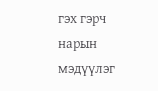гэх гэрч нарын мэдүүлэг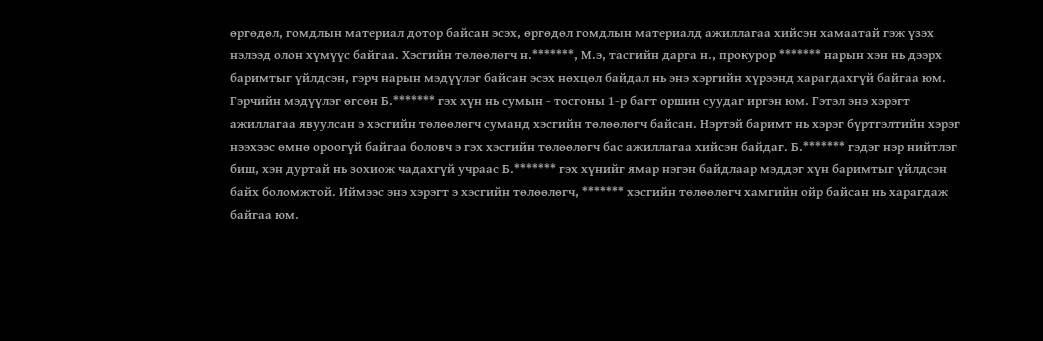өргөдөл, гомдлын материал дотор байсан эсэх, өргөдөл гомдлын материалд ажиллагаа хийсэн хамаатай гэж үзэх нэлээд олон хүмүүс байгаа. Хэсгийн төлөөлөгч н.*******, М.э, тасгийн дарга н., прокурор ******* нарын хэн нь дээрх баримтыг үйлдсэн, гэрч нарын мэдүүлэг байсан эсэх нөхцөл байдал нь энэ хэргийн хүрээнд харагдахгүй байгаа юм. Гэрчийн мэдүүлэг өгсөн Б.******* гэх хүн нь сумын - тосгоны 1-р багт оршин суудаг иргэн юм. Гэтэл энэ хэрэгт ажиллагаа явуулсан э хэсгийн төлөөлөгч суманд хэсгийн төлөөлөгч байсан. Нэртэй баримт нь хэрэг бүртгэлтийн хэрэг нээхээс өмнө ороогүй байгаа боловч э гэх хэсгийн төлөөлөгч бас ажиллагаа хийсэн байдаг. Б.******* гэдэг нэр нийтлэг биш, хэн дуртай нь зохиож чадахгүй учраас Б.******* гэх хүнийг ямар нэгэн байдлаар мэддэг хүн баримтыг үйлдсэн байх боломжтой. Иймээс энэ хэрэгт э хэсгийн төлөөлөгч, ******* хэсгийн төлөөлөгч хамгийн ойр байсан нь харагдаж байгаа юм.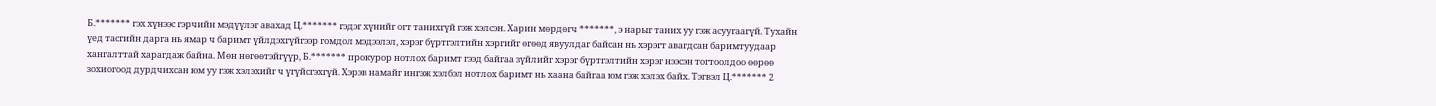Б.******* гэх хүнээс гэрчийн мэдүүлэг авахад Ц.******* гэдэг хүнийг огт танихгүй гэж хэлсэн. Харин мөрдөгч *******, э нарыг таних уу гэж асуугаагүй. Тухайн үед тасгийн дарга нь ямар ч баримт үйлдэхгүйгээр гомдол мэдээлэл, хэрэг бүртгэлтийн хэргийг өгөөд явуулдаг байсан нь хэрэгт авагдсан баримтуудаар хангалттай харагдаж байна. Мөн нөгөөтэйгүүр, Б.******* прокурор нотлох баримт гээд байгаа зүйлийг хэрэг бүртгэлтийн хэрэг нээсэн тогтоолдоо өөрөө зохиогоод дурдчихсан юм уу гэж хэлэхийг ч үгүйсгэхгүй. Хэрэв намайг ингэж хэлбэл нотлох баримт нь хаана байгаа юм гэж хэлэх байх. Тэгвэл Ц.******* 2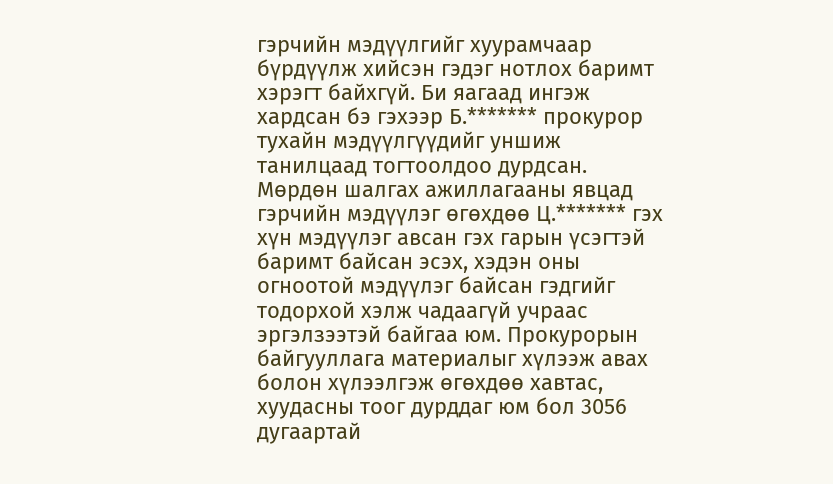гэрчийн мэдүүлгийг хуурамчаар бүрдүүлж хийсэн гэдэг нотлох баримт хэрэгт байхгүй. Би яагаад ингэж хардсан бэ гэхээр Б.******* прокурор тухайн мэдүүлгүүдийг уншиж танилцаад тогтоолдоо дурдсан. Мөрдөн шалгах ажиллагааны явцад гэрчийн мэдүүлэг өгөхдөө Ц.******* гэх хүн мэдүүлэг авсан гэх гарын үсэгтэй баримт байсан эсэх, хэдэн оны огноотой мэдүүлэг байсан гэдгийг тодорхой хэлж чадаагүй учраас эргэлзээтэй байгаа юм. Прокурорын байгууллага материалыг хүлээж авах болон хүлээлгэж өгөхдөө хавтас, хуудасны тоог дурддаг юм бол 3056 дугаартай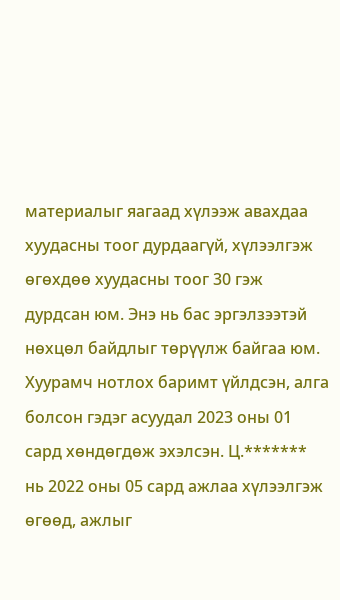материалыг яагаад хүлээж авахдаа хуудасны тоог дурдаагүй, хүлээлгэж өгөхдөө хуудасны тоог 30 гэж дурдсан юм. Энэ нь бас эргэлзээтэй нөхцөл байдлыг төрүүлж байгаа юм. Хуурамч нотлох баримт үйлдсэн, алга болсон гэдэг асуудал 2023 оны 01 сард хөндөгдөж эхэлсэн. Ц.******* нь 2022 оны 05 сард ажлаа хүлээлгэж өгөөд, ажлыг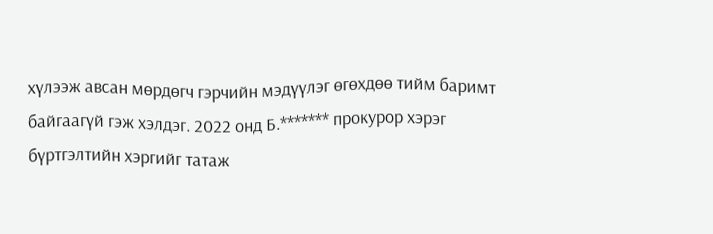хүлээж авсан мөрдөгч гэрчийн мэдүүлэг өгөхдөө тийм баримт байгаагүй гэж хэлдэг. 2022 онд Б.******* прокурор хэрэг бүртгэлтийн хэргийг татаж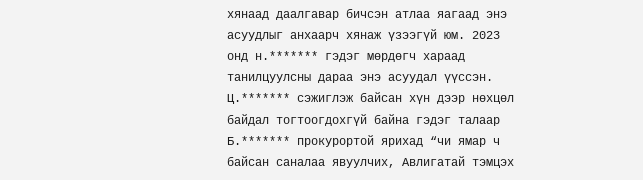хянаад даалгавар бичсэн атлаа яагаад энэ асуудлыг анхаарч хянаж үзээгүй юм. 2023 онд н.******* гэдэг мөрдөгч хараад танилцуулсны дараа энэ асуудал үүссэн. Ц.******* сэжиглэж байсан хүн дээр нөхцөл байдал тогтоогдохгүй байна гэдэг талаар Б.******* прокурортой ярихад “чи ямар ч байсан саналаа явуулчих, Авлигатай тэмцэх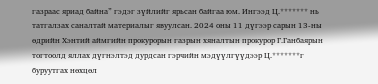газраас яриад байна” гэдэг зүйлийг ярьсан байгаа юм. Ингээд Ц.******* нь татгалзах саналтай материалыг явуулсан. 2024 оны 11 дүгээр сарын 13-ны өдрийн Хэнтий аймгийн прокурорын газрын хяналтын прокурор Г.Ганбаярын тогтоолд яллах дүгнэлтэд дурдсан гэрчийн мэдүүлгүүдээр Ц.*******г буруутгах нөхцөл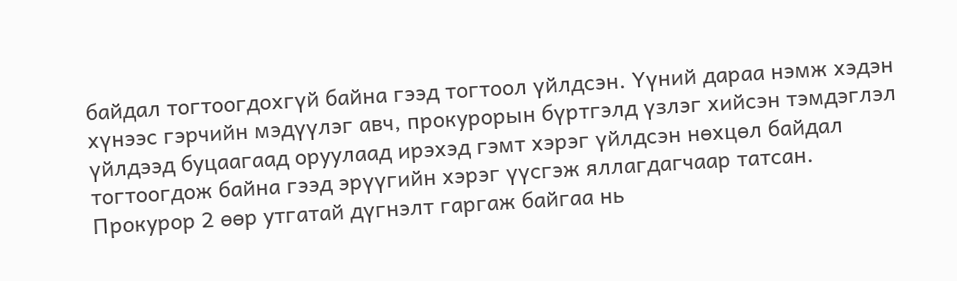байдал тогтоогдохгүй байна гээд тогтоол үйлдсэн. Үүний дараа нэмж хэдэн хүнээс гэрчийн мэдүүлэг авч, прокурорын бүртгэлд үзлэг хийсэн тэмдэглэл үйлдээд буцаагаад оруулаад ирэхэд гэмт хэрэг үйлдсэн нөхцөл байдал тогтоогдож байна гээд эрүүгийн хэрэг үүсгэж яллагдагчаар татсан. Прокурор 2 өөр утгатай дүгнэлт гаргаж байгаа нь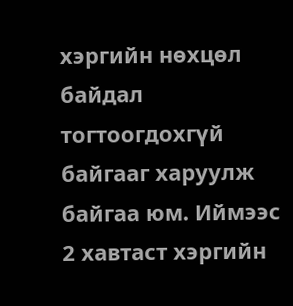хэргийн нөхцөл байдал тогтоогдохгүй байгааг харуулж байгаа юм. Иймээс 2 хавтаст хэргийн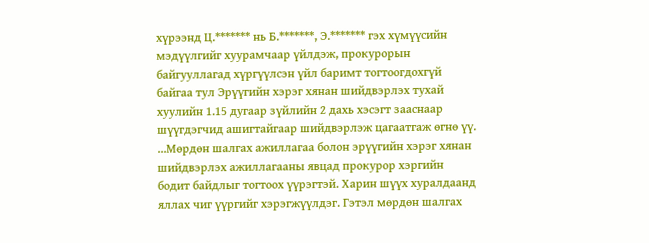хүрээнд Ц.******* нь Б.*******, Э.******* гэх хүмүүсийн мэдүүлгийг хуурамчаар үйлдэж, прокурорын байгууллагад хүргүүлсэн үйл баримт тогтоогдохгүй байгаа тул Эрүүгийн хэрэг хянан шийдвэрлэх тухай хуулийн 1.15 дугаар зүйлийн 2 дахь хэсэгт зааснаар шүүгдэгчид ашигтайгаар шийдвэрлэж цагаатгаж өгнө үү. ...Мөрдөн шалгах ажиллагаа болон эрүүгийн хэрэг хянан шийдвэрлэх ажиллагааны явцад прокурор хэргийн бодит байдлыг тогтоох үүрэгтэй. Харин шүүх хуралдаанд яллах чиг үүргийг хэрэгжүүлдэг. Гэтэл мөрдөн шалгах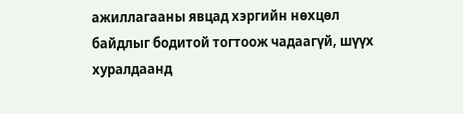ажиллагааны явцад хэргийн нөхцөл байдлыг бодитой тогтоож чадаагүй, шүүх хуралдаанд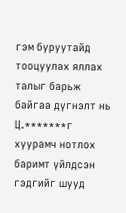гэм буруутайд тооцуулах яллах талыг барьж байгаа дүгнэлт нь Ц.*******г хуурамч нотлох баримт үйлдсэн гэдгийг шууд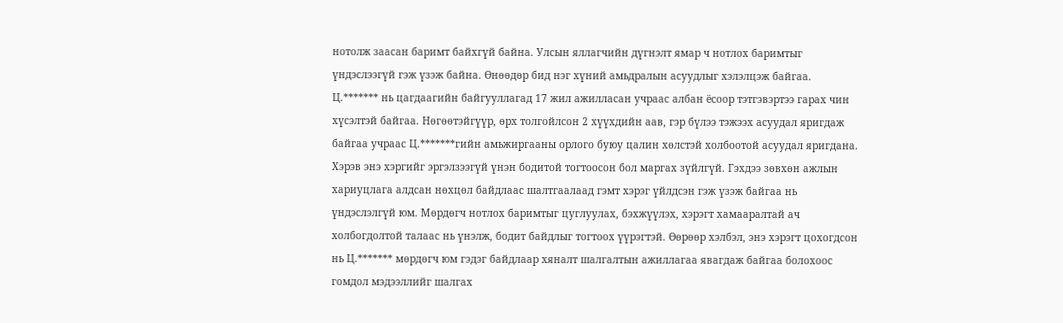нотолж заасан баримт байхгүй байна. Улсын яллагчийн дүгнэлт ямар ч нотлох баримтыг үндэслээгүй гэж үзэж байна. Өнөөдөр бид нэг хүний амьдралын асуудлыг хэлэлцэж байгаа. Ц.******* нь цагдаагийн байгууллагад 17 жил ажилласан учраас албан ёсоор тэтгэвэртээ гарах чин хүсэлтэй байгаа. Нөгөөтэйгүүр, өрх толгойлсон 2 хүүхдийн аав, гэр бүлээ тэжээх асуудал яригдаж байгаа учраас Ц.*******гийн амьжиргааны орлого буюу цалин хөлстэй холбоотой асуудал яригдана. Хэрэв энэ хэргийг эргэлзээгүй үнэн бодитой тогтоосон бол маргах зүйлгүй. Гэхдээ зөвхөн ажлын хариуцлага алдсан нөхцөл байдлаас шалтгаалаад гэмт хэрэг үйлдсэн гэж үзэж байгаа нь үндэслэлгүй юм. Мөрдөгч нотлох баримтыг цуглуулах, бэхжүүлэх, хэрэгт хамааралтай ач холбогдолтой талаас нь үнэлж, бодит байдлыг тогтоох үүрэгтэй. Өөрөөр хэлбэл, энэ хэрэгт цохогдсон нь Ц.******* мөрдөгч юм гэдэг байдлаар хяналт шалгалтын ажиллагаа явагдаж байгаа болохоос гомдол мэдээллийг шалгах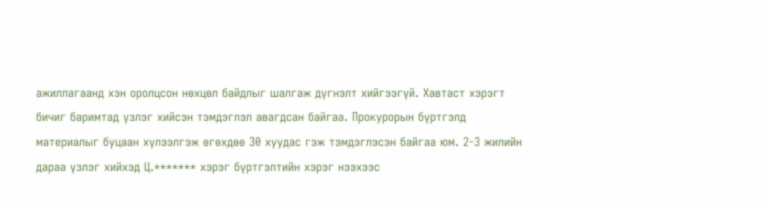ажиллагаанд хэн оролцсон нөхцөл байдлыг шалгаж дүгнэлт хийгээгүй. Хавтаст хэрэгт бичиг баримтад үзлэг хийсэн тэмдэглэл авагдсан байгаа. Прокурорын бүртгэлд материалыг буцаан хүлээлгэж өгөхдөө 30 хуудас гэж тэмдэглэсэн байгаа юм. 2-3 жилийн дараа үзлэг хийхэд Ц.******* хэрэг бүртгэлтийн хэрэг нээхээс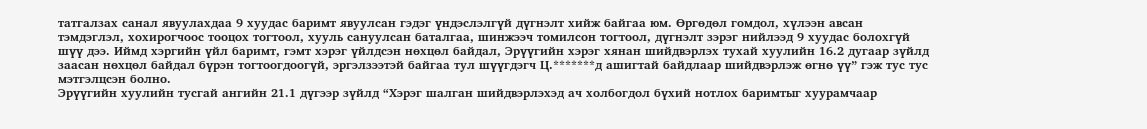татгалзах санал явуулахдаа 9 хуудас баримт явуулсан гэдэг үндэслэлгүй дүгнэлт хийж байгаа юм. Өргөдөл гомдол, хүлээн авсан тэмдэглэл, хохирогчоос тооцох тогтоол, хууль сануулсан баталгаа, шинжээч томилсон тогтоол, дүгнэлт зэрэг нийлээд 9 хуудас болохгүй шүү дээ. Иймд хэргийн үйл баримт, гэмт хэрэг үйлдсэн нөхцөл байдал, Эрүүгийн хэрэг хянан шийдвэрлэх тухай хуулийн 16.2 дугаар зүйлд заасан нөхцөл байдал бүрэн тогтоогдоогүй, эргэлзээтэй байгаа тул шүүгдэгч Ц.*******д ашигтай байдлаар шийдвэрлэж өгнө үү” гэж тус тус мэтгэлцсэн болно.
Эрүүгийн хуулийн тусгай ангийн 21.1 дүгээр зүйлд “Хэрэг шалган шийдвэрлэхэд ач холбогдол бүхий нотлох баримтыг хуурамчаар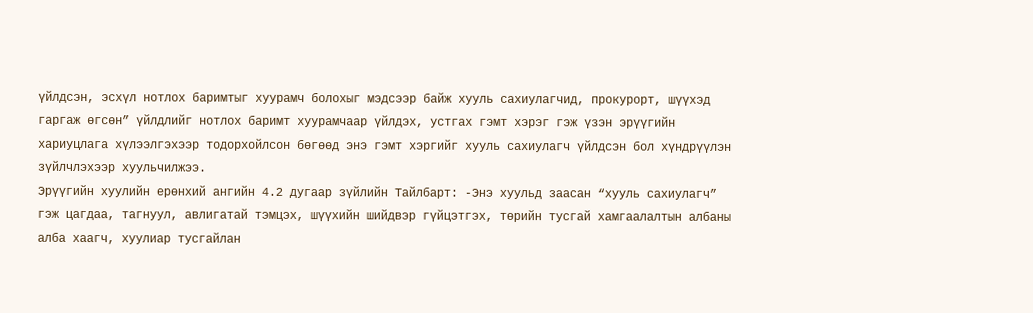үйлдсэн, эсхүл нотлох баримтыг хуурамч болохыг мэдсээр байж хууль сахиулагчид, прокурорт, шүүхэд гаргаж өгсөн” үйлдлийг нотлох баримт хуурамчаар үйлдэх, устгах гэмт хэрэг гэж үзэн эрүүгийн хариуцлага хүлээлгэхээр тодорхойлсон бөгөөд энэ гэмт хэргийг хууль сахиулагч үйлдсэн бол хүндрүүлэн зүйлчлэхээр хуульчилжээ.
Эрүүгийн хуулийн ерөнхий ангийн 4.2 дугаар зүйлийн Тайлбарт: -Энэ хуульд заасан “хууль сахиулагч” гэж цагдаа, тагнуул, авлигатай тэмцэх, шүүхийн шийдвэр гүйцэтгэх, төрийн тусгай хамгаалалтын албаны алба хаагч, хуулиар тусгайлан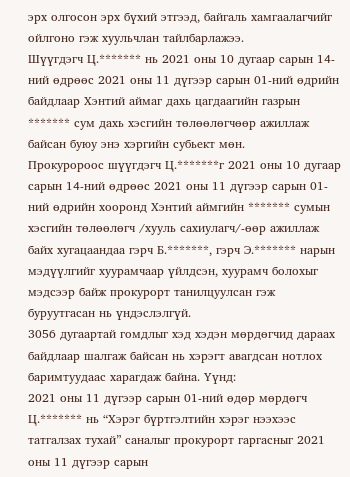эрх олгосон эрх бүхий этгээд, байгаль хамгаалагчийг ойлгоно гэж хуульчлан тайлбарлажээ.
Шүүгдэгч Ц.******* нь 2021 оны 10 дугаар сарын 14-ний өдрөөс 2021 оны 11 дүгээр сарын 01-ний өдрийн байдлаар Хэнтий аймаг дахь цагдаагийн газрын ******* сум дахь хэсгийн төлөөлөгчөөр ажиллаж байсан буюу энэ хэргийн субьект мөн.
Прокуророос шүүгдэгч Ц.*******г 2021 оны 10 дугаар сарын 14-ний өдрөөс 2021 оны 11 дүгээр сарын 01-ний өдрийн хооронд Хэнтий аймгийн ******* сумын хэсгийн төлөөлөгч /хууль сахиулагч/-өөр ажиллаж байх хугацаандаа гэрч Б.*******, гэрч Э.******* нарын мэдүүлгийг хуурамчаар үйлдсэн, хуурамч болохыг мэдсээр байж прокурорт танилцуулсан гэж буруутгасан нь үндэслэлгүй.
3056 дугаартай гомдлыг хэд хэдэн мөрдөгчид дараах байдлаар шалгаж байсан нь хэрэгт авагдсан нотлох баримтуудаас харагдаж байна. Үүнд:
2021 оны 11 дүгээр сарын 01-ний өдөр мөрдөгч Ц.******* нь “Хэрэг бүртгэлтийн хэрэг нээхээс татгалзах тухай” саналыг прокурорт гаргасныг 2021 оны 11 дүгээр сарын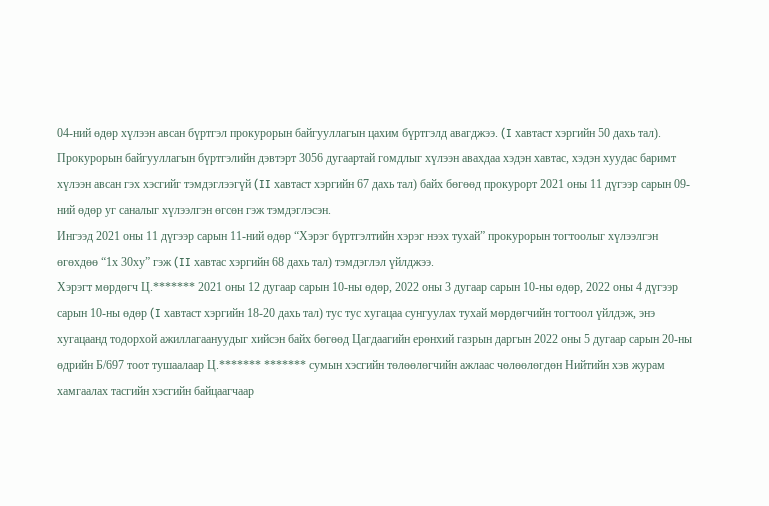04-ний өдөр хүлээн авсан бүртгэл прокурорын байгууллагын цахим бүртгэлд авагджээ. (I хавтаст хэргийн 50 дахь тал).
Прокурорын байгууллагын бүртгэлийн дэвтэрт 3056 дугаартай гомдлыг хүлээн авахдаа хэдэн хавтас, хэдэн хуудас баримт хүлээн авсан гэх хэсгийг тэмдэглээгүй (II хавтаст хэргийн 67 дахь тал) байх бөгөөд прокурорт 2021 оны 11 дүгээр сарын 09-ний өдөр уг саналыг хүлээлгэн өгсөн гэж тэмдэглэсэн.
Ингээд 2021 оны 11 дүгээр сарын 11-ний өдөр “Хэрэг бүртгэлтийн хэрэг нээх тухай” прокурорын тогтоолыг хүлээлгэн өгөхдөө “1х 30ху” гэж (II хавтас хэргийн 68 дахь тал) тэмдэглэл үйлджээ.
Хэрэгт мөрдөгч Ц.******* 2021 оны 12 дугаар сарын 10-ны өдөр, 2022 оны 3 дугаар сарын 10-ны өдөр, 2022 оны 4 дүгээр сарын 10-ны өдөр (I хавтаст хэргийн 18-20 дахь тал) тус тус хугацаа сунгуулах тухай мөрдөгчийн тогтоол үйлдэж, энэ хугацаанд тодорхой ажиллагаануудыг хийсэн байх бөгөөд Цагдаагийн ерөнхий газрын даргын 2022 оны 5 дугаар сарын 20-ны өдрийн Б/697 тоот тушаалаар Ц.******* ******* сумын хэсгийн төлөөлөгчийн ажлаас чөлөөлөгдөн Нийтийн хэв журам хамгаалах тасгийн хэсгийн байцаагчаар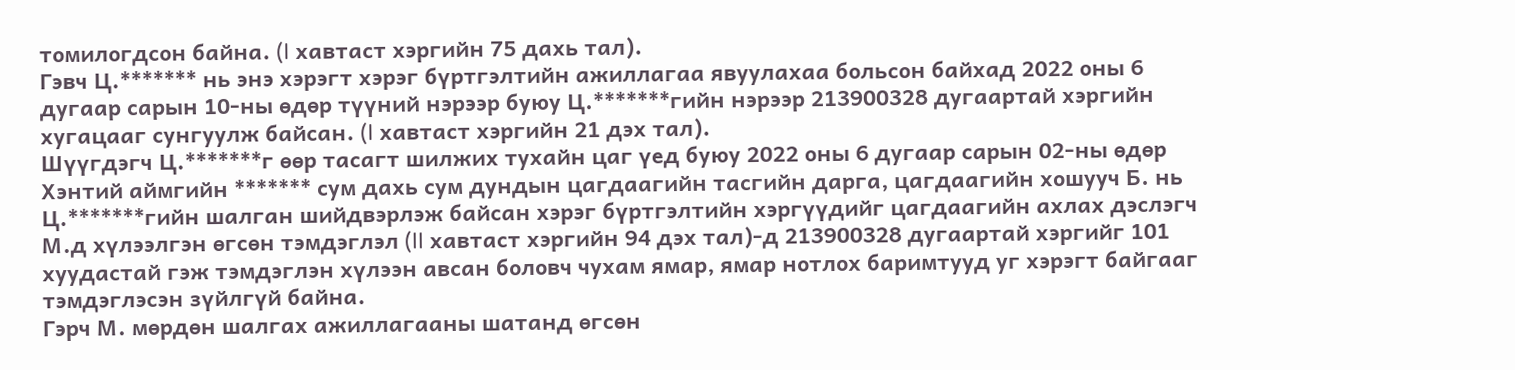томилогдсон байна. (I хавтаст хэргийн 75 дахь тал).
Гэвч Ц.******* нь энэ хэрэгт хэрэг бүртгэлтийн ажиллагаа явуулахаа больсон байхад 2022 оны 6 дугаар сарын 10-ны өдөр түүний нэрээр буюу Ц.*******гийн нэрээр 213900328 дугаартай хэргийн хугацааг сунгуулж байсан. (I хавтаст хэргийн 21 дэх тал).
Шүүгдэгч Ц.*******г өөр тасагт шилжих тухайн цаг үед буюу 2022 оны 6 дугаар сарын 02-ны өдөр Хэнтий аймгийн ******* сум дахь сум дундын цагдаагийн тасгийн дарга, цагдаагийн хошууч Б. нь Ц.*******гийн шалган шийдвэрлэж байсан хэрэг бүртгэлтийн хэргүүдийг цагдаагийн ахлах дэслэгч М.д хүлээлгэн өгсөн тэмдэглэл (II хавтаст хэргийн 94 дэх тал)-д 213900328 дугаартай хэргийг 101 хуудастай гэж тэмдэглэн хүлээн авсан боловч чухам ямар, ямар нотлох баримтууд уг хэрэгт байгааг тэмдэглэсэн зүйлгүй байна.
Гэрч М. мөрдөн шалгах ажиллагааны шатанд өгсөн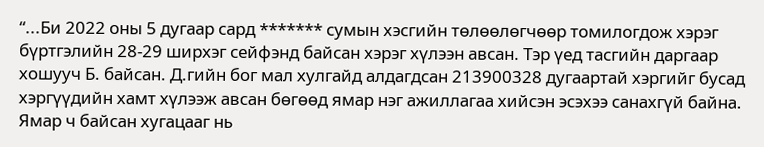“...Би 2022 оны 5 дугаар сард ******* сумын хэсгийн төлөөлөгчөөр томилогдож хэрэг бүртгэлийн 28-29 ширхэг сейфэнд байсан хэрэг хүлээн авсан. Тэр үед тасгийн даргаар хошууч Б. байсан. Д.гийн бог мал хулгайд алдагдсан 213900328 дугаартай хэргийг бусад хэргүүдийн хамт хүлээж авсан бөгөөд ямар нэг ажиллагаа хийсэн эсэхээ санахгүй байна. Ямар ч байсан хугацааг нь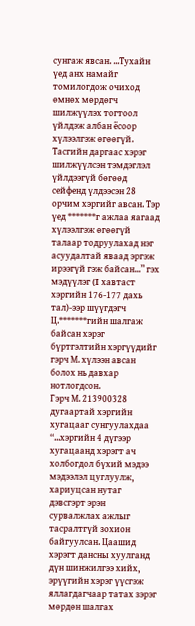сунгаж явсан. ...Тухайн үед анх намайг томилогдож очиход өмнөх мөрдөгч шилжүүлэх тогтоол үйлдэж албан ёсоор хүлээлгэж өгөөгүй. Тасгийн даргаас хэрэг шилжүүлсэн тэмдэглэл үйлдээгүй бөгөөд сейфенд үлдээсэн 28 орчим хэргийг авсан. Тэр үед *******г ажлаа яагаад хүлээлгэж өгөөгүй талаар тодруулахад нэг асуудалтай яваад эргэж ирээгүй гэж байсан...” гэх мэдүүлэг (I хавтаст хэргийн 176-177 дахь тал)-ээр шүүгдэгч Ц.*******гийн шалгаж байсан хэрэг бүртгэлтийн хэргүүдийг гэрч М. хүлээн авсан болох нь давхар нотлогдсон.
Гэрч М. 213900328 дугаартай хэргийн хугацааг сунгуулахдаа “...хэргийн 4 дүгээр хугацаанд хэрэгт ач холбогдол бүхий мэдээ мэдээлэл цуглуулж, хариуцсан нутаг дэвсгэрт эрэн сурвалжлах ажлыг тасралтгүй зохион байгуулсан. Цаашид хэрэгт дансны хуулганд дүн шинжилгээ хийх, эрүүгийн хэрэг үүсгэж яллагдагчаар татах зэрэг мөрдөн шалгах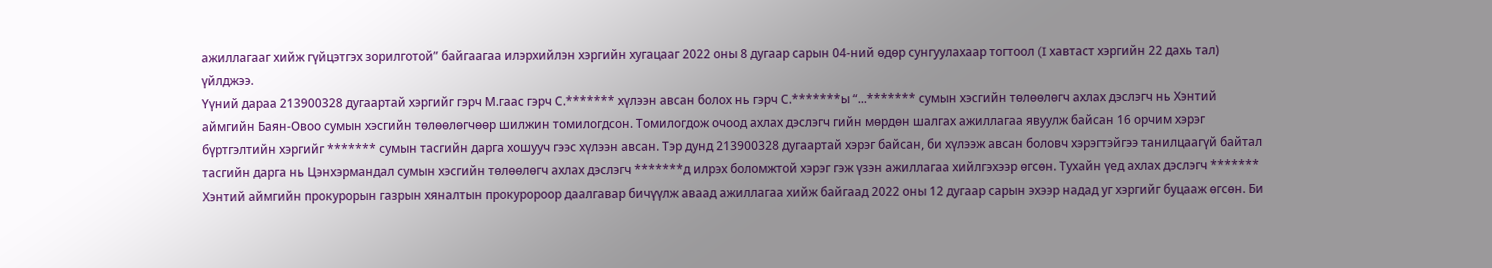ажиллагааг хийж гүйцэтгэх зорилготой” байгаагаа илэрхийлэн хэргийн хугацааг 2022 оны 8 дугаар сарын 04-ний өдөр сунгуулахаар тогтоол (I хавтаст хэргийн 22 дахь тал) үйлджээ.
Үүний дараа 213900328 дугаартай хэргийг гэрч М.гаас гэрч С.******* хүлээн авсан болох нь гэрч С.*******ы “...******* сумын хэсгийн төлөөлөгч ахлах дэслэгч нь Хэнтий аймгийн Баян-Овоо сумын хэсгийн төлөөлөгчөөр шилжин томилогдсон. Томилогдож очоод ахлах дэслэгч гийн мөрдөн шалгах ажиллагаа явуулж байсан 16 орчим хэрэг бүртгэлтийн хэргийг ******* сумын тасгийн дарга хошууч гээс хүлээн авсан. Тэр дунд 213900328 дугаартай хэрэг байсан, би хүлээж авсан боловч хэрэгтэйгээ танилцаагүй байтал тасгийн дарга нь Цэнхэрмандал сумын хэсгийн төлөөлөгч ахлах дэслэгч *******д илрэх боломжтой хэрэг гэж үзэн ажиллагаа хийлгэхээр өгсөн. Тухайн үед ахлах дэслэгч ******* Хэнтий аймгийн прокурорын газрын хяналтын прокуророор даалгавар бичүүлж аваад ажиллагаа хийж байгаад 2022 оны 12 дугаар сарын эхээр надад уг хэргийг буцааж өгсөн. Би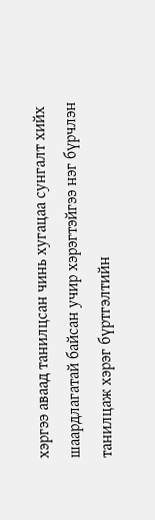хэргээ аваад танилцсан чинь хугацаа сунгалт хийх шаардлагатай байсан учир хэрэгтэйгээ нэг бүрчлэн танилцаж хэрэг бүртгэлтийн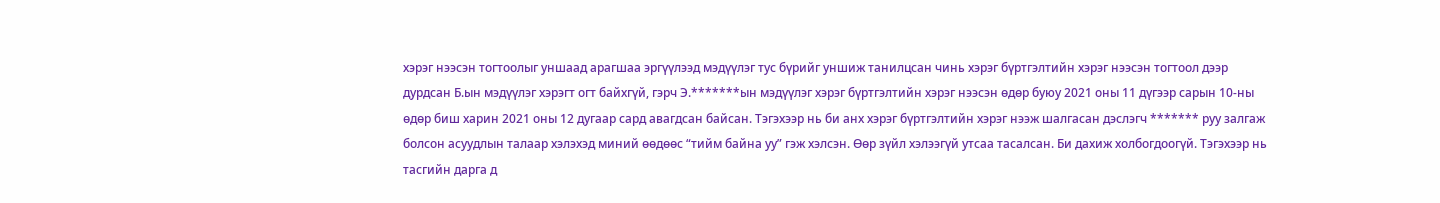хэрэг нээсэн тогтоолыг уншаад арагшаа эргүүлээд мэдүүлэг тус бүрийг уншиж танилцсан чинь хэрэг бүртгэлтийн хэрэг нээсэн тогтоол дээр дурдсан Б.ын мэдүүлэг хэрэгт огт байхгүй, гэрч Э.*******ын мэдүүлэг хэрэг бүртгэлтийн хэрэг нээсэн өдөр буюу 2021 оны 11 дүгээр сарын 10-ны өдөр биш харин 2021 оны 12 дугаар сард авагдсан байсан. Тэгэхээр нь би анх хэрэг бүртгэлтийн хэрэг нээж шалгасан дэслэгч ******* руу залгаж болсон асуудлын талаар хэлэхэд миний өөдөөс “тийм байна уу” гэж хэлсэн. Өөр зүйл хэлээгүй утсаа тасалсан. Би дахиж холбогдоогүй. Тэгэхээр нь тасгийн дарга д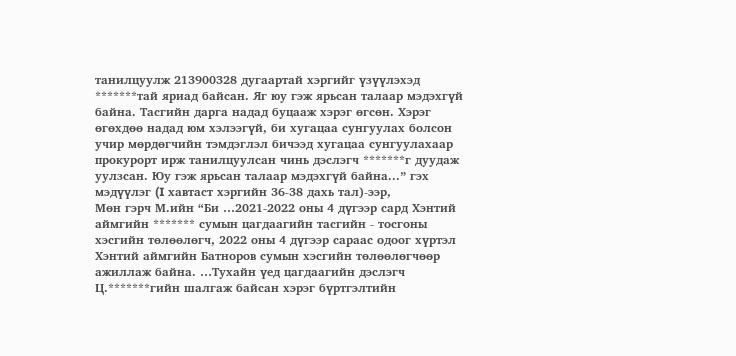танилцуулж 213900328 дугаартай хэргийг үзүүлэхэд *******тай яриад байсан. Яг юу гэж ярьсан талаар мэдэхгүй байна. Тасгийн дарга надад буцааж хэрэг өгсөн. Хэрэг өгөхдөө надад юм хэлээгүй, би хугацаа сунгуулах болсон учир мөрдөгчийн тэмдэглэл бичээд хугацаа сунгуулахаар прокурорт ирж танилцуулсан чинь дэслэгч *******г дуудаж уулзсан. Юу гэж ярьсан талаар мэдэхгүй байна...” гэх мэдүүлэг (I хавтаст хэргийн 36-38 дахь тал)-ээр,
Мөн гэрч М.ийн “Би …2021-2022 оны 4 дүгээр сард Хэнтий аймгийн ******* сумын цагдаагийн тасгийн - тосгоны хэсгийн төлөөлөгч, 2022 оны 4 дүгээр сараас одоог хүртэл Хэнтий аймгийн Батноров сумын хэсгийн төлөөлөгчөөр ажиллаж байна. …Тухайн үед цагдаагийн дэслэгч Ц.*******гийн шалгаж байсан хэрэг бүртгэлтийн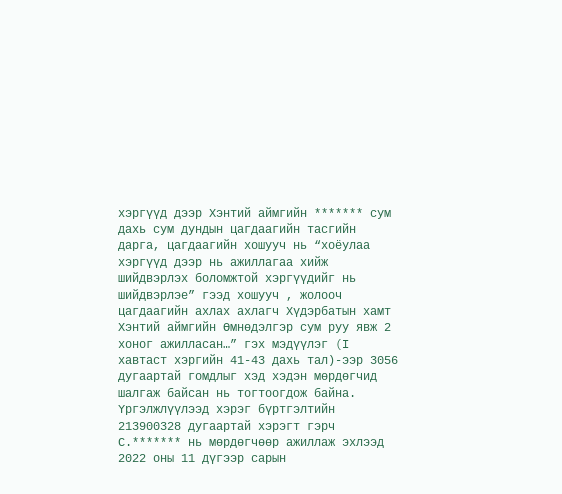хэргүүд дээр Хэнтий аймгийн ******* сум дахь сум дундын цагдаагийн тасгийн дарга, цагдаагийн хошууч нь “хоёулаа хэргүүд дээр нь ажиллагаа хийж шийдвэрлэх боломжтой хэргүүдийг нь шийдвэрлэе” гээд хошууч , жолооч цагдаагийн ахлах ахлагч Хүдэрбатын хамт Хэнтий аймгийн Өмнөдэлгэр сум руу явж 2 хоног ажилласан…” гэх мэдүүлэг (I хавтаст хэргийн 41-43 дахь тал)-ээр 3056 дугаартай гомдлыг хэд хэдэн мөрдөгчид шалгаж байсан нь тогтоогдож байна.
Үргэлжлүүлээд хэрэг бүртгэлтийн 213900328 дугаартай хэрэгт гэрч С.******* нь мөрдөгчөөр ажиллаж эхлээд 2022 оны 11 дүгээр сарын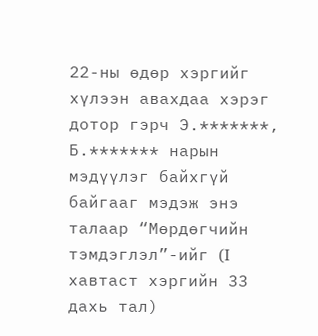22-ны өдөр хэргийг хүлээн авахдаа хэрэг дотор гэрч Э.*******, Б.******* нарын мэдүүлэг байхгүй байгааг мэдэж энэ талаар “Мөрдөгчийн тэмдэглэл”-ийг (I хавтаст хэргийн 33 дахь тал)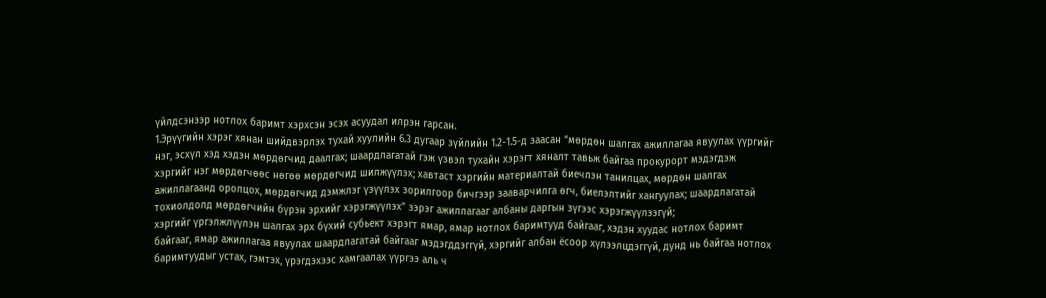үйлдсэнээр нотлох баримт хэрхсэн эсэх асуудал илрэн гарсан.
1.Эрүүгийн хэрэг хянан шийдвэрлэх тухай хуулийн 6.3 дугаар зүйлийн 1.2-1.5-д заасан “мөрдөн шалгах ажиллагаа явуулах үүргийг нэг, эсхүл хэд хэдэн мөрдөгчид даалгах; шаардлагатай гэж үзвэл тухайн хэрэгт хяналт тавьж байгаа прокурорт мэдэгдэж хэргийг нэг мөрдөгчөөс нөгөө мөрдөгчид шилжүүлэх; хавтаст хэргийн материалтай биечлэн танилцах, мөрдөн шалгах ажиллагаанд оролцох, мөрдөгчид дэмжлэг үзүүлэх зорилгоор бичгээр зааварчилга өгч, биелэлтийг хангуулах; шаардлагатай тохиолдолд мөрдөгчийн бүрэн эрхийг хэрэгжүүлэх” зэрэг ажиллагааг албаны даргын зүгээс хэрэгжүүлээгүй;
хэргийг үргэлжлүүлэн шалгах эрх бүхий субьект хэрэгт ямар, ямар нотлох баримтууд байгааг, хэдэн хуудас нотлох баримт байгааг, ямар ажиллагаа явуулах шаардлагатай байгааг мэдэгддэггүй, хэргийг албан ёсоор хүлээлцдэггүй, дунд нь байгаа нотлох баримтуудыг устах, гэмтэх, үрэгдэхээс хамгаалах үүргээ аль ч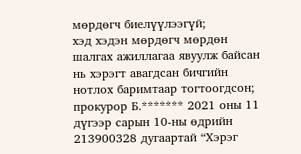мөрдөгч биелүүлээгүй;
хэд хэдэн мөрдөгч мөрдөн шалгах ажиллагаа явуулж байсан нь хэрэгт авагдсан бичгийн нотлох баримтаар тогтоогдсон;
прокурор Б.******* 2021 оны 11 дүгээр сарын 10-ны өдрийн 213900328 дугаартай “Хэрэг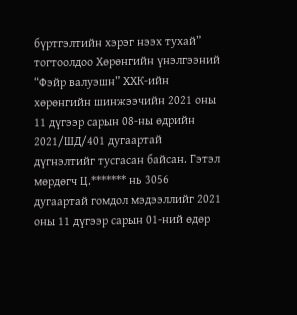бүртгэлтийн хэрэг нээх тухай” тогтоолдоо Хөрөнгийн үнэлгээний “Фэйр валуэшн” ХХК-ийн хөрөнгийн шинжээчийн 2021 оны 11 дүгээр сарын 08-ны өдрийн 2021/ШД/401 дугаартай дүгнэлтийг тусгасан байсан. Гэтэл мөрдөгч Ц.******* нь 3056 дугаартай гомдол мэдээллийг 2021 оны 11 дүгээр сарын 01-ний өдөр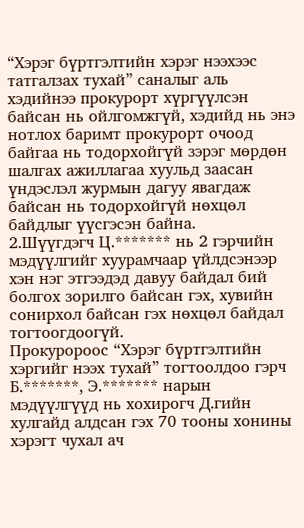“Хэрэг бүртгэлтийн хэрэг нээхээс татгалзах тухай” саналыг аль хэдийнээ прокурорт хүргүүлсэн байсан нь ойлгомжгүй, хэдийд нь энэ нотлох баримт прокурорт очоод байгаа нь тодорхойгүй зэрэг мөрдөн шалгах ажиллагаа хуульд заасан үндэслэл журмын дагуу явагдаж байсан нь тодорхойгүй нөхцөл байдлыг үүсгэсэн байна.
2.Шүүгдэгч Ц.******* нь 2 гэрчийн мэдүүлгийг хуурамчаар үйлдсэнээр хэн нэг этгээдэд давуу байдал бий болгох зорилго байсан гэх, хувийн сонирхол байсан гэх нөхцөл байдал тогтоогдоогүй.
Прокуророос “Хэрэг бүртгэлтийн хэргийг нээх тухай” тогтоолдоо гэрч Б.*******, Э.******* нарын мэдүүлгүүд нь хохирогч Д.гийн хулгайд алдсан гэх 70 тооны хонины хэрэгт чухал ач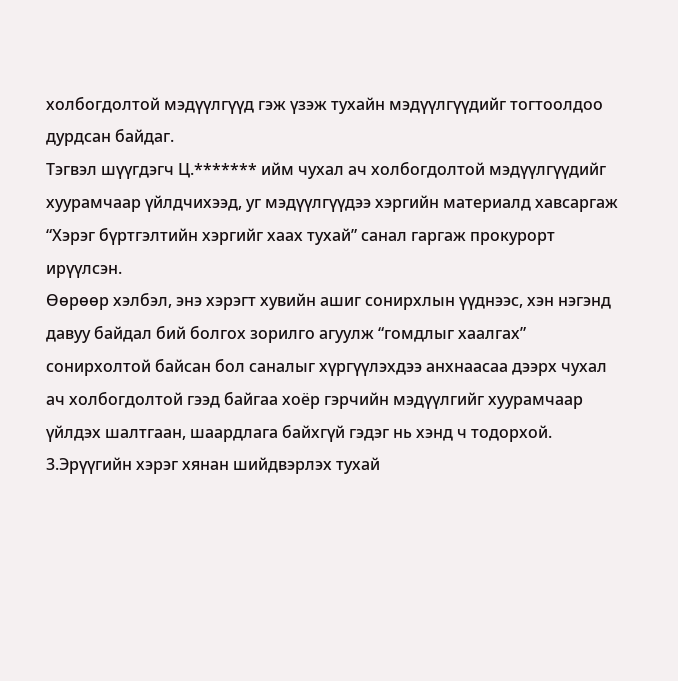холбогдолтой мэдүүлгүүд гэж үзэж тухайн мэдүүлгүүдийг тогтоолдоо дурдсан байдаг.
Тэгвэл шүүгдэгч Ц.******* ийм чухал ач холбогдолтой мэдүүлгүүдийг хуурамчаар үйлдчихээд, уг мэдүүлгүүдээ хэргийн материалд хавсаргаж “Хэрэг бүртгэлтийн хэргийг хаах тухай” санал гаргаж прокурорт ирүүлсэн.
Өөрөөр хэлбэл, энэ хэрэгт хувийн ашиг сонирхлын үүднээс, хэн нэгэнд давуу байдал бий болгох зорилго агуулж “гомдлыг хаалгах” сонирхолтой байсан бол саналыг хүргүүлэхдээ анхнаасаа дээрх чухал ач холбогдолтой гээд байгаа хоёр гэрчийн мэдүүлгийг хуурамчаар үйлдэх шалтгаан, шаардлага байхгүй гэдэг нь хэнд ч тодорхой.
3.Эрүүгийн хэрэг хянан шийдвэрлэх тухай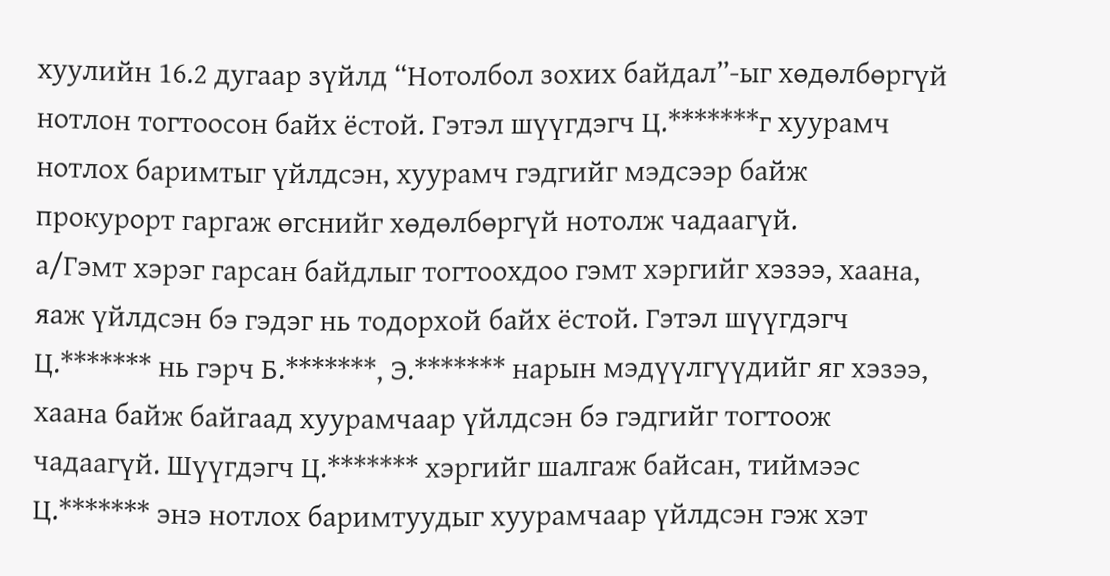хуулийн 16.2 дугаар зүйлд “Нотолбол зохих байдал”-ыг хөдөлбөргүй нотлон тогтоосон байх ёстой. Гэтэл шүүгдэгч Ц.*******г хуурамч нотлох баримтыг үйлдсэн, хуурамч гэдгийг мэдсээр байж прокурорт гаргаж өгснийг хөдөлбөргүй нотолж чадаагүй.
а/Гэмт хэрэг гарсан байдлыг тогтоохдоо гэмт хэргийг хэзээ, хаана, яаж үйлдсэн бэ гэдэг нь тодорхой байх ёстой. Гэтэл шүүгдэгч Ц.******* нь гэрч Б.*******, Э.******* нарын мэдүүлгүүдийг яг хэзээ, хаана байж байгаад хуурамчаар үйлдсэн бэ гэдгийг тогтоож чадаагүй. Шүүгдэгч Ц.******* хэргийг шалгаж байсан, тиймээс Ц.******* энэ нотлох баримтуудыг хуурамчаар үйлдсэн гэж хэт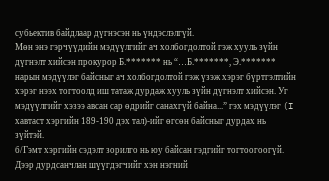субьектив байдлаар дүгнэсэн нь үндэслэлгүй.
Мөн энэ гэрчүүдийн мэдүүлгийг ач холбогдолтой гэж хууль зүйн дүгнэлт хийсэн прокурор Б.******* нь “…Б.*******, Э.******* нарын мэдүүлэг байсныг ач холбогдолтой гэж үзэж хэрэг бүртгэлтийн хэрэг нээх тогтоолд иш татаж дурдаж хууль зүйн дүгнэлт хийсэн. Уг мэдүүлгийг хэзээ авсан сар өдрийг санахгүй байна...” гэх мэдүүлэг (I хавтаст хэргийн 189-190 дэх тал)-ийг өгсөн байсныг дурдах нь зүйтэй.
б/Гэмт хэргийн сэдэлт зорилго нь юу байсан гэдгийг тогтоогоогүй. Дээр дурдсанчлан шүүгдэгчийг хэн нэгний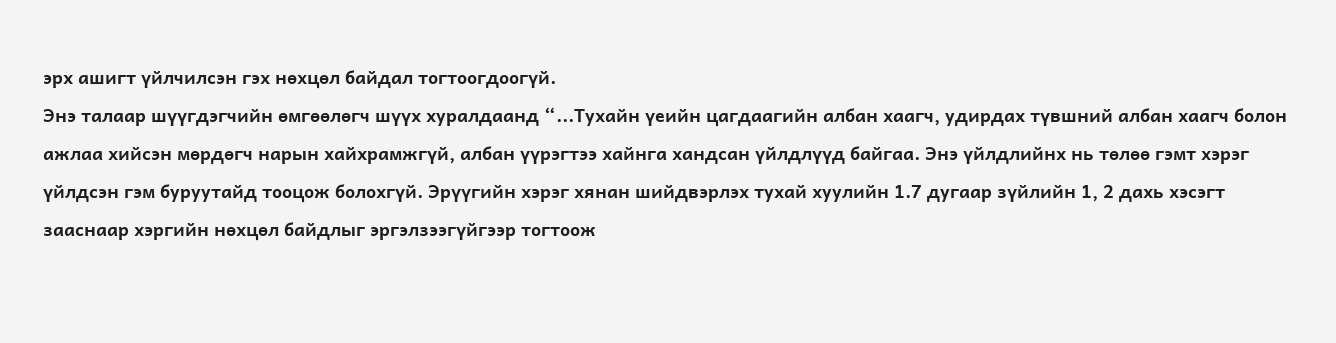эрх ашигт үйлчилсэн гэх нөхцөл байдал тогтоогдоогүй.
Энэ талаар шүүгдэгчийн өмгөөлөгч шүүх хуралдаанд “...Тухайн үеийн цагдаагийн албан хаагч, удирдах түвшний албан хаагч болон ажлаа хийсэн мөрдөгч нарын хайхрамжгүй, албан үүрэгтээ хайнга хандсан үйлдлүүд байгаа. Энэ үйлдлийнх нь төлөө гэмт хэрэг үйлдсэн гэм буруутайд тооцож болохгүй. Эрүүгийн хэрэг хянан шийдвэрлэх тухай хуулийн 1.7 дугаар зүйлийн 1, 2 дахь хэсэгт зааснаар хэргийн нөхцөл байдлыг эргэлзээгүйгээр тогтоож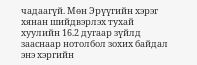чадаагүй. Мөн Эрүүгийн хэрэг хянан шийдвэрлэх тухай хуулийн 16.2 дугаар зүйлд зааснаар нотолбол зохих байдал энэ хэргийн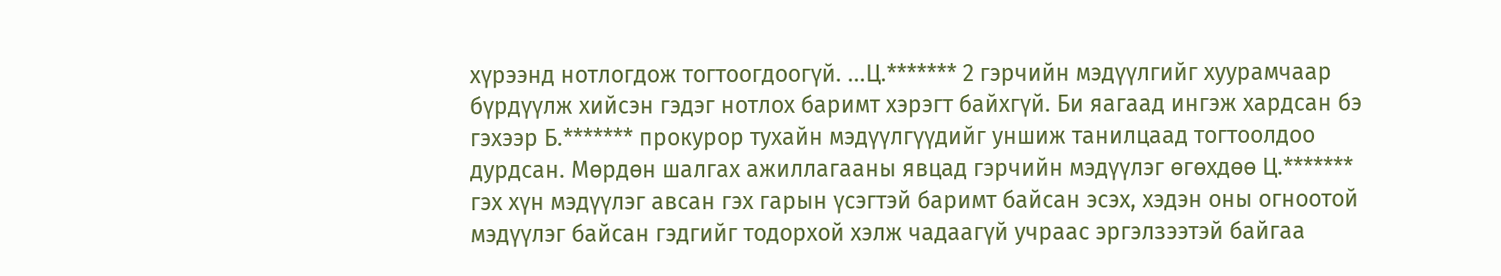хүрээнд нотлогдож тогтоогдоогүй. ...Ц.******* 2 гэрчийн мэдүүлгийг хуурамчаар бүрдүүлж хийсэн гэдэг нотлох баримт хэрэгт байхгүй. Би яагаад ингэж хардсан бэ гэхээр Б.******* прокурор тухайн мэдүүлгүүдийг уншиж танилцаад тогтоолдоо дурдсан. Мөрдөн шалгах ажиллагааны явцад гэрчийн мэдүүлэг өгөхдөө Ц.******* гэх хүн мэдүүлэг авсан гэх гарын үсэгтэй баримт байсан эсэх, хэдэн оны огноотой мэдүүлэг байсан гэдгийг тодорхой хэлж чадаагүй учраас эргэлзээтэй байгаа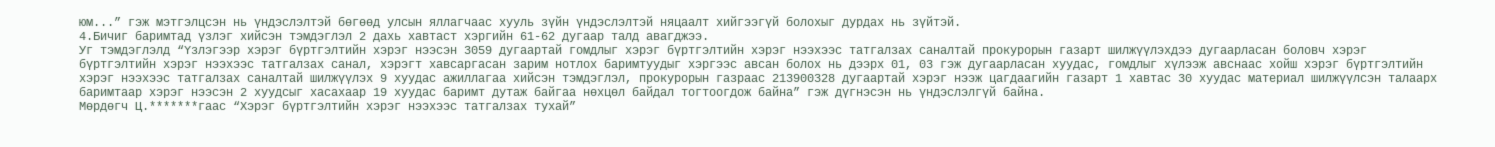юм...” гэж мэтгэлцсэн нь үндэслэлтэй бөгөөд улсын яллагчаас хууль зүйн үндэслэлтэй няцаалт хийгээгүй болохыг дурдах нь зүйтэй.
4.Бичиг баримтад үзлэг хийсэн тэмдэглэл 2 дахь хавтаст хэргийн 61-62 дугаар талд авагджээ.
Уг тэмдэглэлд “Үзлэгээр хэрэг бүртгэлтийн хэрэг нээсэн 3059 дугаартай гомдлыг хэрэг бүртгэлтийн хэрэг нээхээс татгалзах саналтай прокурорын газарт шилжүүлэхдээ дугаарласан боловч хэрэг бүртгэлтийн хэрэг нээхээс татгалзах санал, хэрэгт хавсаргасан зарим нотлох баримтуудыг хэргээс авсан болох нь дээрх 01, 03 гэж дугаарласан хуудас, гомдлыг хүлээж авснаас хойш хэрэг бүртгэлтийн хэрэг нээхээс татгалзах саналтай шилжүүлэх 9 хуудас ажиллагаа хийсэн тэмдэглэл, прокурорын газраас 213900328 дугаартай хэрэг нээж цагдаагийн газарт 1 хавтас 30 хуудас материал шилжүүлсэн талаарх баримтаар хэрэг нээсэн 2 хуудсыг хасахаар 19 хуудас баримт дутаж байгаа нөхцөл байдал тогтоогдож байна” гэж дүгнэсэн нь үндэслэлгүй байна.
Мөрдөгч Ц.*******гаас “Хэрэг бүртгэлтийн хэрэг нээхээс татгалзах тухай”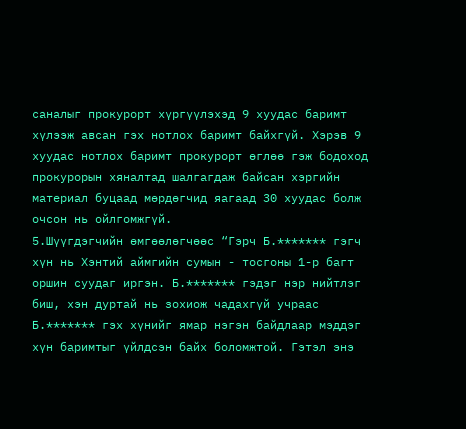саналыг прокурорт хүргүүлэхэд 9 хуудас баримт хүлээж авсан гэх нотлох баримт байхгүй. Хэрэв 9 хуудас нотлох баримт прокурорт өглөө гэж бодоход прокурорын хяналтад шалгагдаж байсан хэргийн материал буцаад мөрдөгчид яагаад 30 хуудас болж очсон нь ойлгомжгүй.
5.Шүүгдэгчийн өмгөөлөгчөөс “Гэрч Б.******* гэгч хүн нь Хэнтий аймгийн сумын - тосгоны 1-р багт оршин суудаг иргэн. Б.******* гэдэг нэр нийтлэг биш, хэн дуртай нь зохиож чадахгүй учраас Б.******* гэх хүнийг ямар нэгэн байдлаар мэддэг хүн баримтыг үйлдсэн байх боломжтой. Гэтэл энэ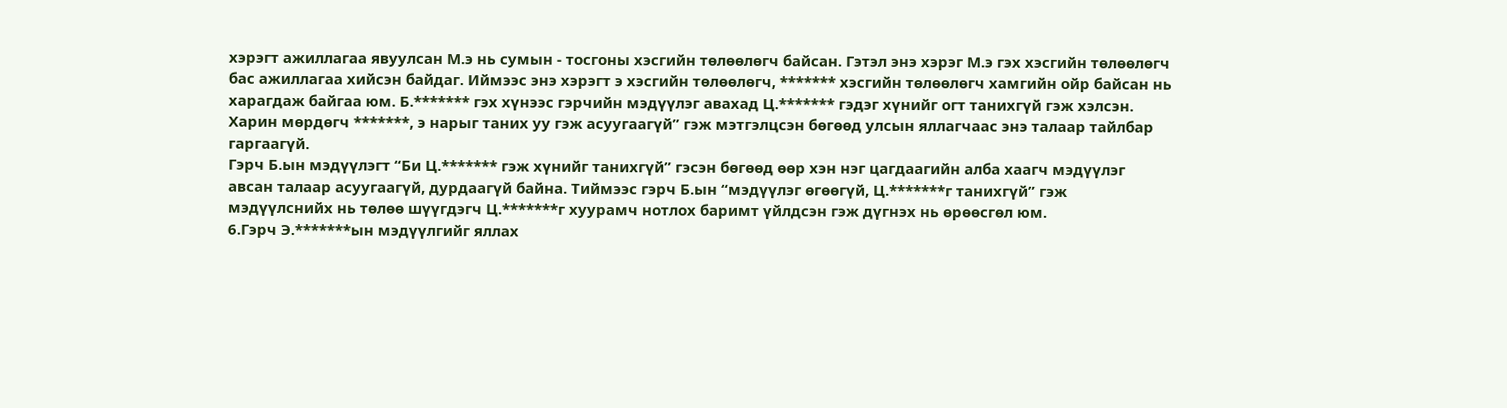хэрэгт ажиллагаа явуулсан М.э нь сумын - тосгоны хэсгийн төлөөлөгч байсан. Гэтэл энэ хэрэг М.э гэх хэсгийн төлөөлөгч бас ажиллагаа хийсэн байдаг. Иймээс энэ хэрэгт э хэсгийн төлөөлөгч, ******* хэсгийн төлөөлөгч хамгийн ойр байсан нь харагдаж байгаа юм. Б.******* гэх хүнээс гэрчийн мэдүүлэг авахад Ц.******* гэдэг хүнийг огт танихгүй гэж хэлсэн. Харин мөрдөгч *******, э нарыг таних уу гэж асуугаагүй” гэж мэтгэлцсэн бөгөөд улсын яллагчаас энэ талаар тайлбар гаргаагүй.
Гэрч Б.ын мэдүүлэгт “Би Ц.******* гэж хүнийг танихгүй” гэсэн бөгөөд өөр хэн нэг цагдаагийн алба хаагч мэдүүлэг авсан талаар асуугаагүй, дурдаагүй байна. Тиймээс гэрч Б.ын “мэдүүлэг өгөөгүй, Ц.*******г танихгүй” гэж мэдүүлснийх нь төлөө шүүгдэгч Ц.*******г хуурамч нотлох баримт үйлдсэн гэж дүгнэх нь өрөөсгөл юм.
6.Гэрч Э.*******ын мэдүүлгийг яллах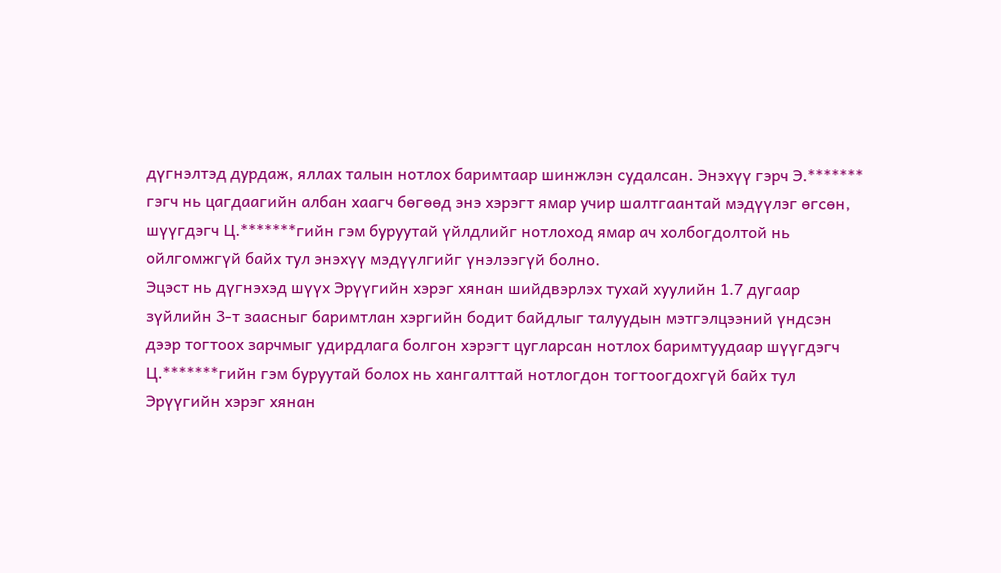дүгнэлтэд дурдаж, яллах талын нотлох баримтаар шинжлэн судалсан. Энэхүү гэрч Э.******* гэгч нь цагдаагийн албан хаагч бөгөөд энэ хэрэгт ямар учир шалтгаантай мэдүүлэг өгсөн, шүүгдэгч Ц.*******гийн гэм буруутай үйлдлийг нотлоход ямар ач холбогдолтой нь ойлгомжгүй байх тул энэхүү мэдүүлгийг үнэлээгүй болно.
Эцэст нь дүгнэхэд шүүх Эрүүгийн хэрэг хянан шийдвэрлэх тухай хуулийн 1.7 дугаар зүйлийн 3-т заасныг баримтлан хэргийн бодит байдлыг талуудын мэтгэлцээний үндсэн дээр тогтоох зарчмыг удирдлага болгон хэрэгт цугларсан нотлох баримтуудаар шүүгдэгч Ц.*******гийн гэм буруутай болох нь хангалттай нотлогдон тогтоогдохгүй байх тул Эрүүгийн хэрэг хянан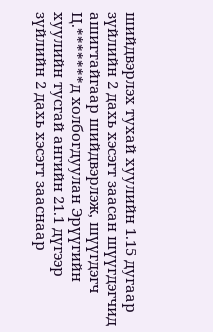шийдвэрлэх тухай хуулийн 1.15 дугаар зүйлийн 2 дахь хэсэгт заасан шүүгдэгчид ашигтайгаар шийдвэрлэж, шүүгдэгч Ц.*******д холбогдуулан Эрүүгийн хуулийн тусгай ангийн 21.1 дүгээр зүйлийн 2 дахь хэсэгт зааснаар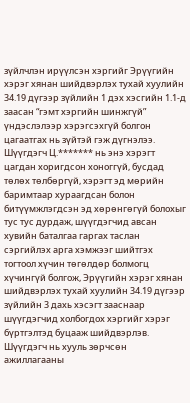зүйлчлэн ирүүлсэн хэргийг Эрүүгийн хэрэг хянан шийдвэрлэх тухай хуулийн 34.19 дүгээр зүйлийн 1 дэх хэсгийн 1.1-д заасан “гэмт хэргийн шинжгүй” үндэслэлээр хэрэгсэхгүй болгон цагаатгах нь зүйтэй гэж дүгнэлээ.
Шүүгдэгч Ц.******* нь энэ хэрэгт цагдан хоригдсон хоноггүй, бусдад төлөх төлбөргүй, хэрэгт эд мөрийн баримтаар хураагдсан болон битүүмжлэгдсэн эд хөрөнгөгүй болохыг тус тус дурдаж, шүүгдэгчид авсан хувийн баталгаа гаргах таслан сэргийлэх арга хэмжээг шийтгэх тогтоол хүчин төгөлдөр болмогц хүчингүй болгож, Эрүүгийн хэрэг хянан шийдвэрлэх тухай хуулийн 34.19 дүгээр зүйлийн 3 дахь хэсэгт зааснаар шүүгдэгчид холбогдох хэргийг хэрэг бүртгэлтэд буцааж шийдвэрлэв.
Шүүгдэгч нь хууль зөрчсөн ажиллагааны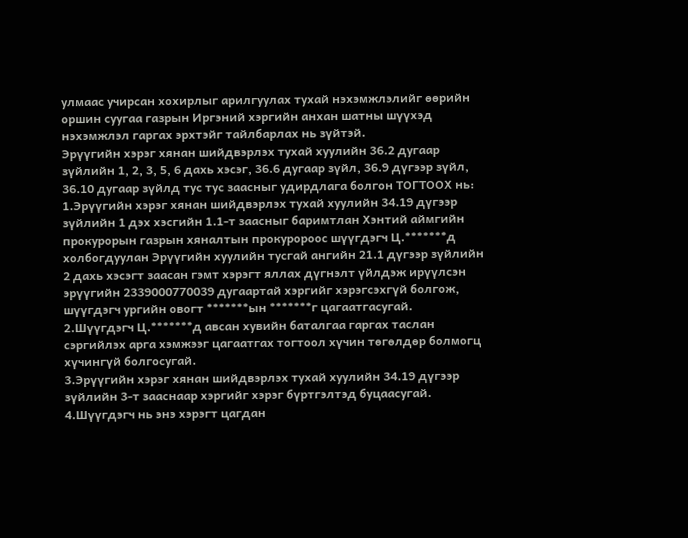улмаас учирсан хохирлыг арилгуулах тухай нэхэмжлэлийг өөрийн оршин суугаа газрын Иргэний хэргийн анхан шатны шүүхэд нэхэмжлэл гаргах эрхтэйг тайлбарлах нь зүйтэй.
Эрүүгийн хэрэг хянан шийдвэрлэх тухай хуулийн 36.2 дугаар зүйлийн 1, 2, 3, 5, 6 дахь хэсэг, 36.6 дугаар зүйл, 36.9 дүгээр зүйл, 36.10 дугаар зүйлд тус тус заасныг удирдлага болгон ТОГТООХ нь:
1.Эрүүгийн хэрэг хянан шийдвэрлэх тухай хуулийн 34.19 дүгээр зүйлийн 1 дэх хэсгийн 1.1-т заасныг баримтлан Хэнтий аймгийн прокурорын газрын хяналтын прокуророос шүүгдэгч Ц.*******д холбогдуулан Эрүүгийн хуулийн тусгай ангийн 21.1 дүгээр зүйлийн 2 дахь хэсэгт заасан гэмт хэрэгт яллах дүгнэлт үйлдэж ирүүлсэн эрүүгийн 2339000770039 дугаартай хэргийг хэрэгсэхгүй болгож, шүүгдэгч ургийн овогт *******ын *******г цагаатгасугай.
2.Шүүгдэгч Ц.*******д авсан хувийн баталгаа гаргах таслан сэргийлэх арга хэмжээг цагаатгах тогтоол хүчин төгөлдөр болмогц хүчингүй болгосугай.
3.Эрүүгийн хэрэг хянан шийдвэрлэх тухай хуулийн 34.19 дүгээр зүйлийн 3-т зааснаар хэргийг хэрэг бүртгэлтэд буцаасугай.
4.Шүүгдэгч нь энэ хэрэгт цагдан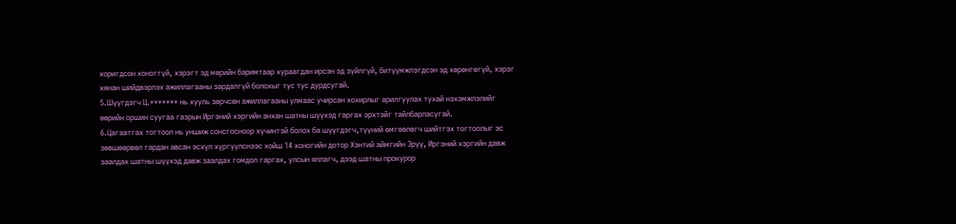хоригдсон хоноггүй, хэрэгт эд мөрийн баримтаар хураагдан ирсэн эд зүйлгүй, битүүмжлэгдсэн эд хөрөнгөгүй, хэрэг хянан шийдвэрлэх ажиллагааны зардалгүй болохыг тус тус дурдсугай.
5.Шүүгдэгч Ц.******* нь хууль зөрчсөн ажиллагааны улмаас учирсан хохирлыг арилгуулах тухай нэхэмжлэлийг өөрийн оршин суугаа газрын Иргэний хэргийн анхан шатны шүүхэд гаргах эрхтэйг тайлбарласугай.
6.Цагаатгах тогтоол нь уншиж сонсгосноор хүчинтэй болох ба шүүгдэгч,түүний өмгөөлөгч шийтгэх тогтоолыг эс зөвшөөрвөл гардан авсан эсхүл хүргүүлснээс хойш 14 хоногийн дотор Хэнтий аймгийн Эрүү, Иргэний хэргийн давж заалдах шатны шүүхэд давж заалдах гомдол гаргах, улсын яллагч, дээд шатны прокурор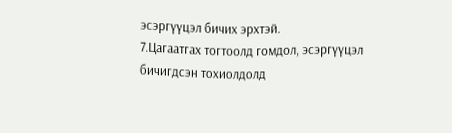эсэргүүцэл бичих эрхтэй.
7.Цагаатгах тогтоолд гомдол, эсэргүүцэл бичигдсэн тохиолдолд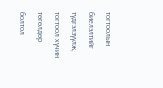тогтоолын биелэлтийг түдгэлзүүлж, тогтоол хүчин төгөлдөр болтол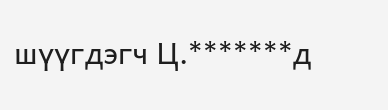шүүгдэгч Ц.*******д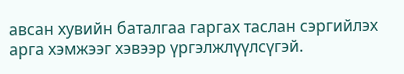авсан хувийн баталгаа гаргах таслан сэргийлэх арга хэмжээг хэвээр үргэлжлүүлсүгэй.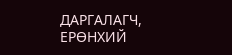ДАРГАЛАГЧ, ЕРӨНХИЙ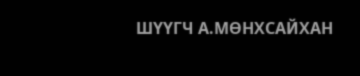ШҮҮГЧ А.МӨНХСАЙХАН